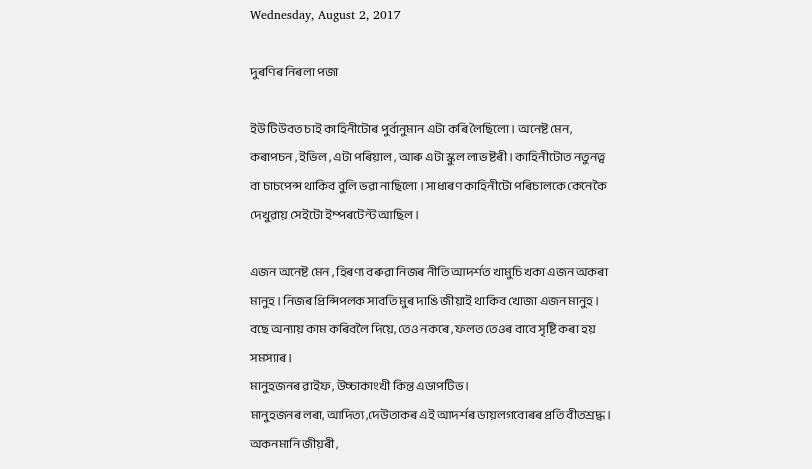Wednesday, August 2, 2017

দুৰণিৰ নিৰলা পজা

ইউ টিউবত চাই কাহিনীটোৰ পুৰ্বানুমান এটা কৰি লৈছিলো । অনেষ্ট মেন, কৰাপচন , ইভিল , এটা পৰিয়াল , আৰু এটা স্কুল লাভ ষ্টৰী । কাহিনীটোত নতুনত্ব বা চাচপেন্স থাকিব বুলি ভৱা নাছিলো । সাধাৰণ কাহিনীটো পৰিচালকে কেনেকৈ দেখুৱায় সেইটো ইম্পৰটেন্ট আছিল ।

এজন অনেষ্ট মেন , হিৰণ্য বৰুৱা নিজৰ নীতি আদৰ্শত খামুচি খকা এজন অকৰা মানুহ । নিজৰ প্ৰিন্সিপলক সাবতি মুৰ দাঙি জীয়াই থাকিব খোজা এজন মানুহ । বছে অন্যায় কাম কৰিবলৈ দিয়ে, তেও নকৰে , ফলত তেওৰ বাবে সৃষ্টি কৰা হয় সমস্যাৰ ।
মানুহজনৰ ৱাইফ , উচ্চাকাংখী কিন্ত এডাপটিভ ।
মানুহজনৰ লৰা, আদিত্য ,দেউতাকৰ এই আদৰ্শৰ ডায়লগবোৰৰ প্ৰতি বীতশ্ৰদ্ধ ।
অকনমানি জীয়ৰী ,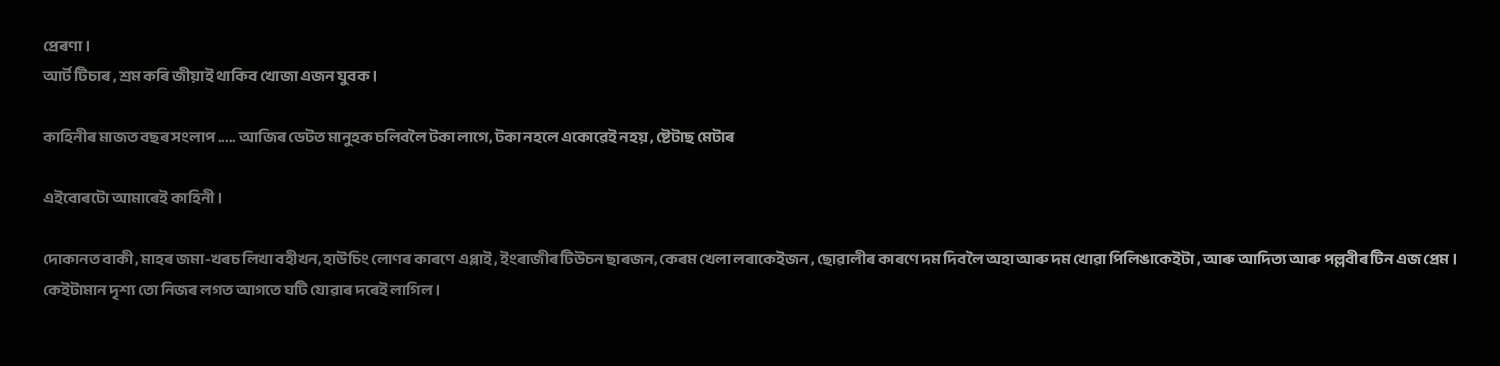প্ৰেৰণা ।
আৰ্ট টিচাৰ , শ্ৰম কৰি জীয়াই থাকিব খোজা এজন যুবক ।

কাহিনীৰ মাজত বছৰ সংলাপ ..... আজিৰ ডেটত মানুহক চলিবলৈ টকা লাগে, টকা নহলে একোৱেই নহয় , ষ্টেটাছ মেটাৰ

এইবোৰটো আমাৰেই কাহিনী ।

দোকানত বাকী , মাহৰ জমা-খৰচ লিখা বহীখন, হাউচিং লোণৰ কাৰণে এপ্লাই , ইংৰাজীৰ টিউচন ছাৰজন, কেৰম খেলা লৰাকেইজন , ছোৱালীৰ কাৰণে দম দিবলৈ অহা আৰু দম খোৱা পিলিঙাকেইটা , আৰু আদিত্য আৰু পল্লবীৰ টিন এজ প্ৰেম ।
কেইটামান দৃশ্য তো নিজৰ লগত আগতে ঘটি যোৱাৰ দৰেই লাগিল ।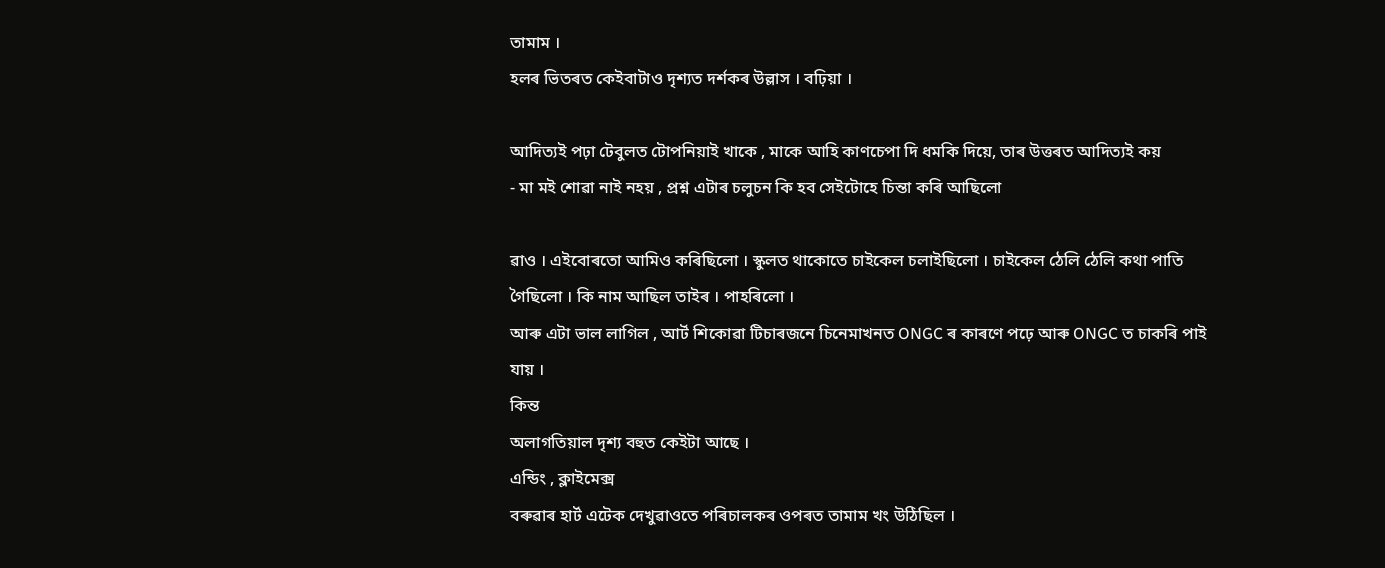তামাম ।
হলৰ ভিতৰত কেইবাটাও দৃশ্যত দৰ্শকৰ উল্লাস । বঢ়িয়া ।

আদিত্যই পঢ়া টেবুলত টোপনিয়াই খাকে , মাকে আহি কাণচেপা দি ধমকি দিয়ে, তাৰ উত্তৰত আদিত্যই কয়
- মা মই শোৱা নাই নহয় , প্ৰশ্ন এটাৰ চলুচন কি হব সেইটোহে চিন্তা কৰি আছিলো

ৱাও । এইবোৰতো আমিও কৰিছিলো । স্কুলত থাকোতে চাইকেল চলাইছিলো । চাইকেল ঠেলি ঠেলি কথা পাতি গৈছিলো । কি নাম আছিল তাইৰ । পাহৰিলো ।
আৰু এটা ভাল লাগিল , আৰ্ট শিকোৱা টিচাৰজনে চিনেমাখনত ONGC ৰ কাৰণে পঢ়ে আৰু ONGC ত চাকৰি পাই যায় ।
কিন্ত
অলাগতিয়াল দৃশ্য বহুত কেইটা আছে ।
এন্ডিং , ক্লাইমেক্স
বৰুৱাৰ হাৰ্ট এটেক দেখুৱাওতে পৰিচালকৰ ওপৰত তামাম খং উঠিছিল ।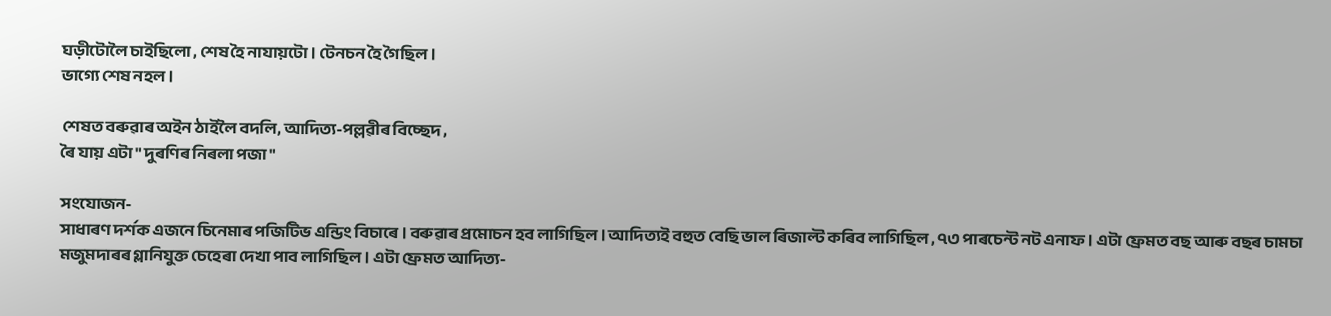ঘড়ীটোলৈ চাইছিলো , শেষ হৈ নাযায়টো । টেনচন হৈ গৈছিল ।
ভাগ্যে শেষ নহল ।

শেষত বৰুৱাৰ অইন ঠাইলৈ বদলি, আদিত্য-পল্লৱীৰ বিচ্ছেদ ,
ৰৈ যায় এটা " দুৰণিৰ নিৰলা পজা "

সংযোজন-
সাধাৰণ দৰ্শক এজনে চিনেমাৰ পজিটিভ এন্ডিং বিচাৰে । বৰুৱাৰ প্ৰমোচন হব লাগিছিল । আদিত্যই বহুত বেছি ভাল ৰিজাল্ট কৰিব লাগিছিল , ৭৩ পাৰচেন্ট নট এনাফ । এটা ফ্ৰেমত বছ আৰু বছৰ চামচা মজুমদাৰৰ গ্লানিযুক্ত চেহেৰা দেখা পাব লাগিছিল । এটা ফ্ৰেমত আদিত্য-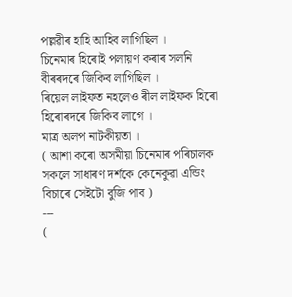পল্লৱীৰ হাহি আহিব লাগিছিল ।
চিনেমাৰ হিৰোই পলায়ণ কৰাৰ সলনি বীৰৰদৰে জিকিব লাগিছিল ।
ৰিয়েল লাইফত নহলেও ৰীল লাইফক হিৰো হিৰোৰদৰে জিকিব লাগে ।
মাত্ৰ অলপ নাটকীয়তা ।
( আশা কৰো অসমীয়া চিনেমাৰ পৰিচালক সকলে সাধাৰণ দৰ্শকে কেনেকুৱা এন্ডিং বিচাৰে সেইটো বুজি পাব )
---
(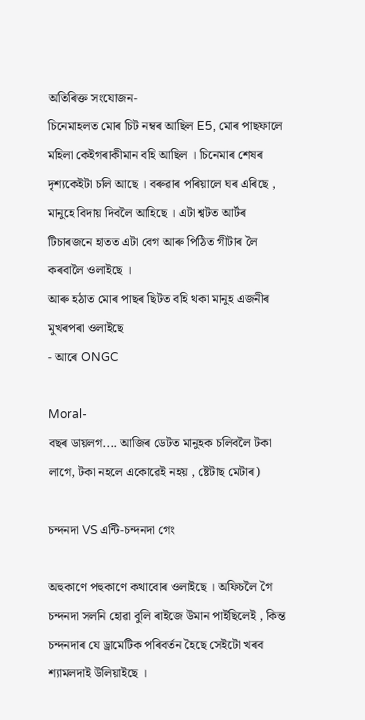অতিৰিক্ত সংযোজন-
চিনেমাহলত মোৰ চিট নম্বৰ আছিল E5, মোৰ পাছফালে মহিলা কেইগৰাকীমান বহি আছিল । চিনেমাৰ শেষৰ দৃশ্যকেইটা চলি আছে । বৰুৱাৰ পৰিয়ালে ঘৰ এৰিছে , মানুহে বিদায় দিবলৈ আহিছে । এটা শ্বটত আৰ্টৰ টিচাৰজনে হাতত এটা বেগ আৰু পিঠিত গীটাৰ লৈ কৰবালৈ ওলাইছে ।
আৰু হঠাত মোৰ পাছৰ ছিটত বহি থকা মানুহ এজনীৰ মুখৰপৰা ওলাইছে
- আৰে ONGC

Moral-
বছৰ ডায়লগ.... আজিৰ ডেটত মানুহক চলিবলৈ টকা লাগে, টকা নহলে একোৱেই নহয় , ষ্টেটাছ মেটাৰ)

চন্দনদা VS এন্টি-চন্দনদা গেং

অহুকাণে পহুকাণে কথাবোৰ ওলাইছে । অফিচলৈ গৈ চন্দনদা সলনি হোৱা বুলি ৰাইজে উমান পাইছিলেই , কিন্ত চন্দনদাৰ যে ড্ৰামেটিক পৰিবৰ্তন হৈছে সেইটো খৰব শ্যামলদাই উলিয়াইছে ।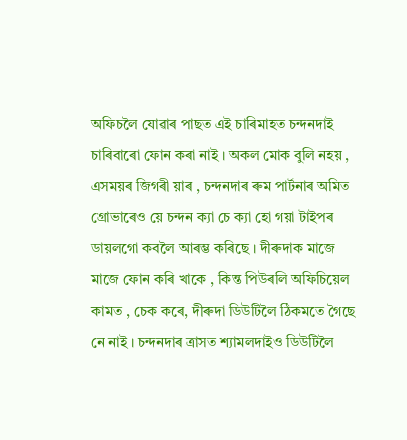অফিচলৈ যোৱাৰ পাছত এই চাৰিমাহত চন্দনদাই চাৰিবাৰো ফোন কৰা নাই । অকল মোক বুলি নহয় , এসময়ৰ জিগৰী য়াৰ , চন্দনদাৰ ৰুম পাৰ্টনাৰ অমিত গ্ৰোভাৰেও য়ে চন্দন ক্যা চে ক্যা হো গয়া টাইপৰ ডায়লগো কবলৈ আৰম্ভ কৰিছে । দীৰুদাক মাজে মাজে ফোন কৰি খাকে , কিন্ত পিউৰলি অফিচিয়েল কামত , চেক কৰে, দীৰুদা ডিউটিলৈ ঠিকমতে গৈছে নে নাই । চন্দনদাৰ ত্ৰাসত শ্যামলদাইও ডিউটিলৈ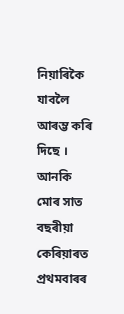নিয়াৰিকৈ যাবলৈ আৰম্ভ কৰি দিছে । আনকি মোৰ সাত বছৰীয়া কেৰিয়াৰত প্ৰথমবাৰৰ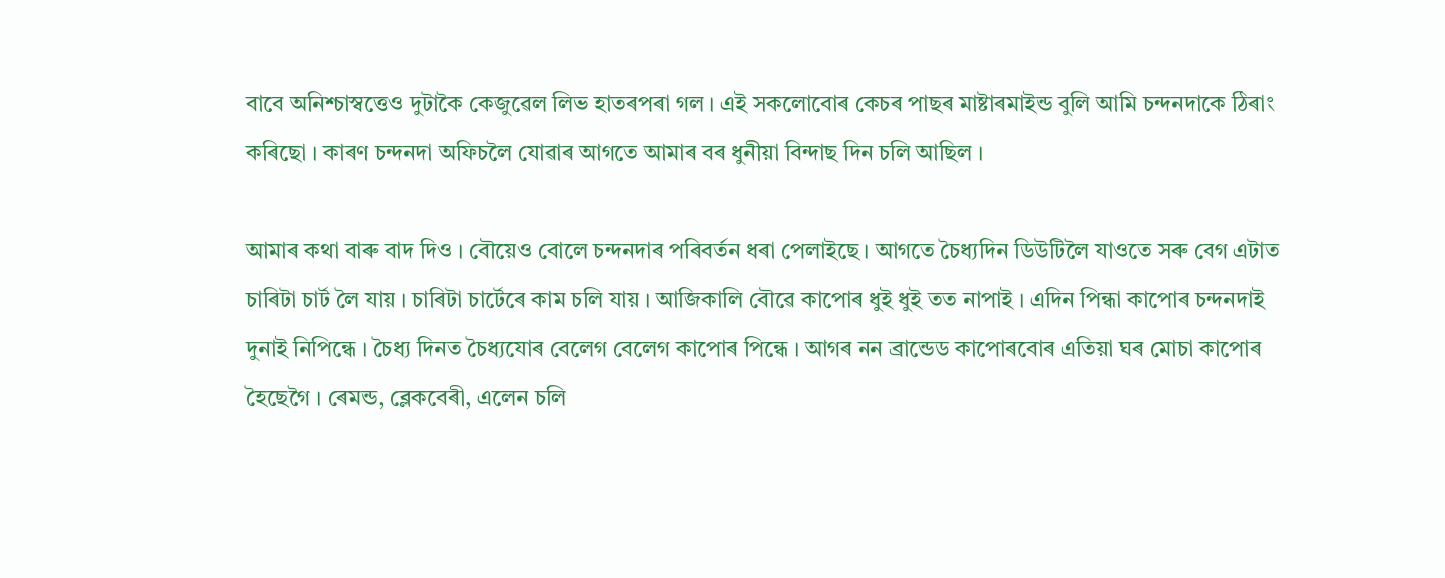বাবে অনিশ্চাস্বত্তেও দুটাকৈ কেজুৱেল লিভ হাতৰপৰা গল । এই সকলোবোৰ কেচৰ পাছৰ মাষ্টাৰমাইন্ড বুলি আমি চন্দনদাকে ঠিৰাং কৰিছো । কাৰণ চন্দনদা অফিচলৈ যোৱাৰ আগতে আমাৰ বৰ ধুনীয়া বিন্দাছ দিন চলি আছিল ।

আমাৰ কথা বাৰু বাদ দিও । বৌয়েও বোলে চন্দনদাৰ পৰিবৰ্তন ধৰা পেলাইছে । আগতে চৈধ্যদিন ডিউটিলৈ যাওতে সৰু বেগ এটাত চাৰিটা চাৰ্ট লৈ যায় । চাৰিটা চাৰ্টেৰে কাম চলি যায় । আজিকালি বৌৱে কাপোৰ ধুই ধুই তত নাপাই । এদিন পিন্ধা কাপোৰ চন্দনদাই দুনাই নিপিন্ধে । চৈধ্য দিনত চৈধ্যযোৰ বেলেগ বেলেগ কাপোৰ পিন্ধে । আগৰ নন ব্ৰান্ডেড কাপোৰবোৰ এতিয়া ঘৰ মোচা কাপোৰ হৈছেগৈ । ৰেমন্ড, ব্লেকবেৰী, এলেন চলি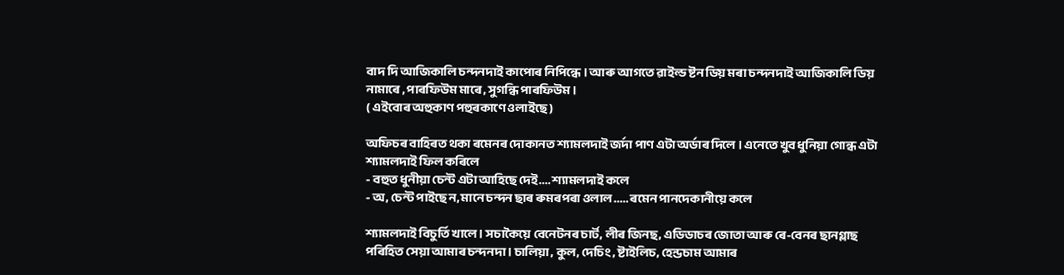বাদ দি আজিকালি চন্দনদাই কাপোৰ নিপিন্ধে । আৰু আগতে ৱাইল্ড ষ্টন ডিয় মৰা চন্দনদাই আজিকালি ডিয় নামাৰে , পাৰফিউম মাৰে , সুগন্ধি পাৰফিউম ।
( এইবোৰ অহুকাণ পহুৰকাণে ওলাইছে )

অফিচৰ বাহিৰত থকা ৰমেনৰ দোকানত শ্যামলদাই জৰ্দা পাণ এটা অৰ্ডাৰ দিলে । এনেতে খুব ধুনিয়া গোন্ধ এটা শ্যামলদাই ফিল কৰিলে
- বহুত ধুনীয়া চেন্ট এটা আহিছে দেই.... শ্যামলদাই কলে
- অ, চেন্ট পাইছে ন, মানে চন্দন ছাৰ ৰুমৰপৰা ওলাল ..... ৰমেন পানদেকানীয়ে কলে

শ্যামলদাই বিচুৰ্তি খালে । সচাকৈয়ে বেনেটনৰ চাৰ্ট, লীৰ জিনছ, এডিডাচৰ জোতা আৰু ৰে-বেনৰ ছানগ্লাছ পৰিহিত সেয়া আমাৰ চন্দনদা । চালিয়া , কুল, দেচিং , ষ্টাইলিচ, হেন্ডচাম আমাৰ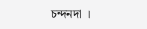চন্দনদা ।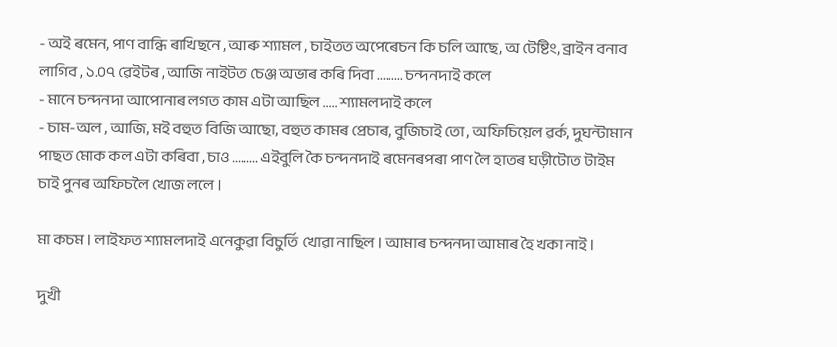- অই ৰমেন, পাণ বান্ধি ৰাখিছনে , আৰু শ্যামল , চাইতত অপেৰেচন কি চলি আছে, অ টেষ্টিং, ব্ৰাইন বনাব লাগিব , ১.০৭ ৱেইটৰ , আজি নাইটত চেঞ্জ অভাৰ কৰি দিবা ......... চন্দনদাই কলে
- মানে চন্দনদা আপোনাৰ লগত কাম এটা আছিল ..... শ্যামলদাই কলে
- চাম-অল , আজি, মই বহুত বিজি আছো, বহুত কামৰ প্ৰেচাৰ, বুজিচাই তো , অফিচিয়েল ৱৰ্ক, দুঘন্টামান পাছত মোক কল এটা কৰিবা , চাও ......... এইবুলি কৈ চন্দনদাই ৰমেনৰপৰা পাণ লৈ হাতৰ ঘড়ীটোত টাইম চাই পুনৰ অফিচলৈ খোজ ললে ।

মা কচম । লাইফত শ্যামলদাই এনেকুৱা বিচুৰ্তি খোৱা নাছিল । আমাৰ চন্দনদা আমাৰ হৈ খকা নাই ।

দুখী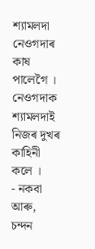শ্যামলদা নেওগদাৰ কাষ পালেগৈ । নেওগদাক শ্যামলদাই নিজৰ দুখৰ কাহিনী কলে ।
- নকবা আৰু, চন্দন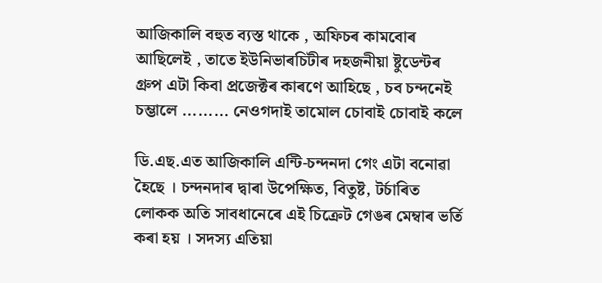আজিকালি বহুত ব্যস্ত থাকে , অফিচৰ কামবোৰ আছিলেই , তাতে ইউনিভাৰচিটীৰ দহজনীয়া ষ্টুডেন্টৰ গ্ৰুপ এটা কিবা প্ৰজেক্টৰ কাৰণে আহিছে , চব চন্দনেই চম্ভালে ......... নেওগদাই তামোল চোবাই চোবাই কলে

ডি.এছ.এত আজিকালি এন্টি-চন্দনদা গেং এটা বনোৱা হৈছে । চন্দনদাৰ দ্বাৰা উপেক্ষিত, বিতুষ্ট, টৰ্চাৰিত লোকক অতি সাবধানেৰে এই চিক্ৰেট গেঙৰ মেম্বাৰ ভৰ্তি কৰা হয় । সদস্য এতিয়া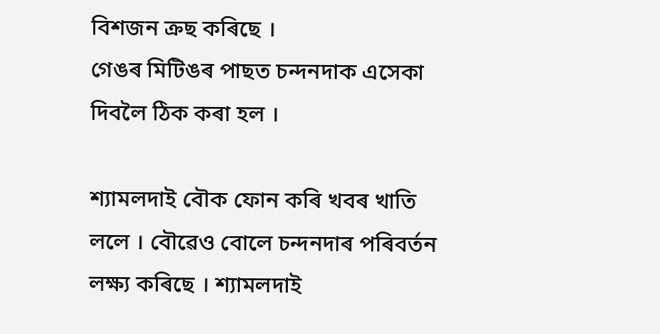বিশজন ক্ৰছ কৰিছে ।
গেঙৰ মিটিঙৰ পাছত চন্দনদাক এসেকা দিবলৈ ঠিক কৰা হল ।

শ্যামলদাই বৌক ফোন কৰি খবৰ খাতি ললে । বৌৱেও বোলে চন্দনদাৰ পৰিবৰ্তন লক্ষ্য কৰিছে । শ্যামলদাই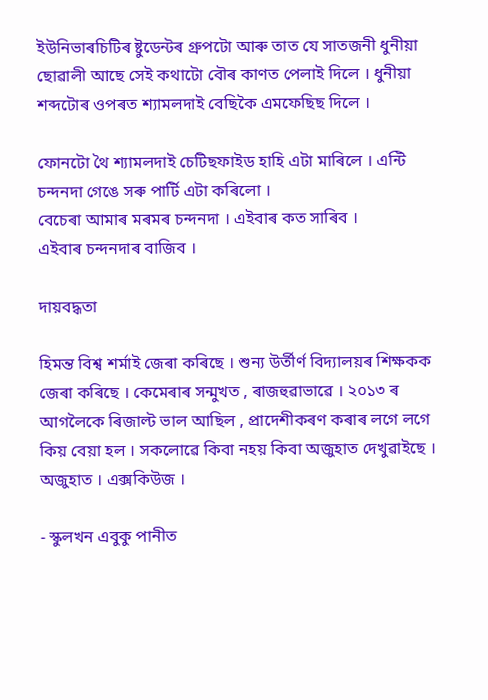ইউনিভাৰচিটিৰ ষ্টুডেন্টৰ গ্ৰুপটো আৰু তাত যে সাতজনী ধুনীয়া ছোৱালী আছে সেই কথাটো বৌৰ কাণত পেলাই দিলে । ধুনীয়া শব্দটোৰ ওপৰত শ্যামলদাই বেছিকৈ এমফেছিছ দিলে ।

ফোনটো থৈ শ্যামলদাই চেটিছফাইড হাহি এটা মাৰিলে । এন্টি চন্দনদা গেঙে সৰু পাৰ্টি এটা কৰিলো ।
বেচেৰা আমাৰ মৰমৰ চন্দনদা । এইবাৰ কত সাৰিব ।
এইবাৰ চন্দনদাৰ বাজিব ।

দায়বদ্ধতা

হিমন্ত বিশ্ব শৰ্মাই জেৰা কৰিছে । শুন্য উৰ্তীৰ্ণ বিদ্যালয়ৰ শিক্ষকক জেৰা কৰিছে । কেমেৰাৰ সন্মুখত , ৰাজহুৱাভাৱে । ২০১৩ ৰ আগলৈকে ৰিজাল্ট ভাল আছিল , প্ৰাদেশীকৰণ কৰাৰ লগে লগে কিয় বেয়া হল । সকলোৱে কিবা নহয় কিবা অজুহাত দেখুৱাইছে । অজুহাত । এক্সকিউজ ।

- স্কুলখন এবুকু পানীত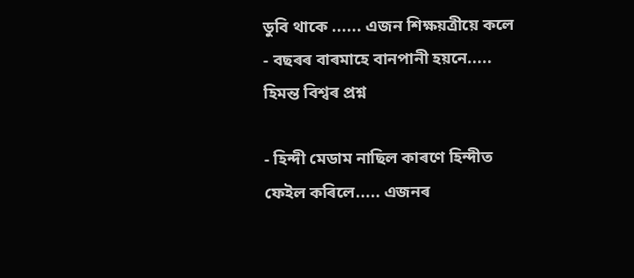ডুবি থাকে ...... এজন শিক্ষয়ত্ৰীয়ে কলে
- বছৰৰ বাৰমাহে বানপানী হয়নে..... হিমন্ত বিশ্বৰ প্ৰশ্ন

- হিন্দী মেডাম নাছিল কাৰণে হিন্দীত ফেইল কৰিলে..... এজনৰ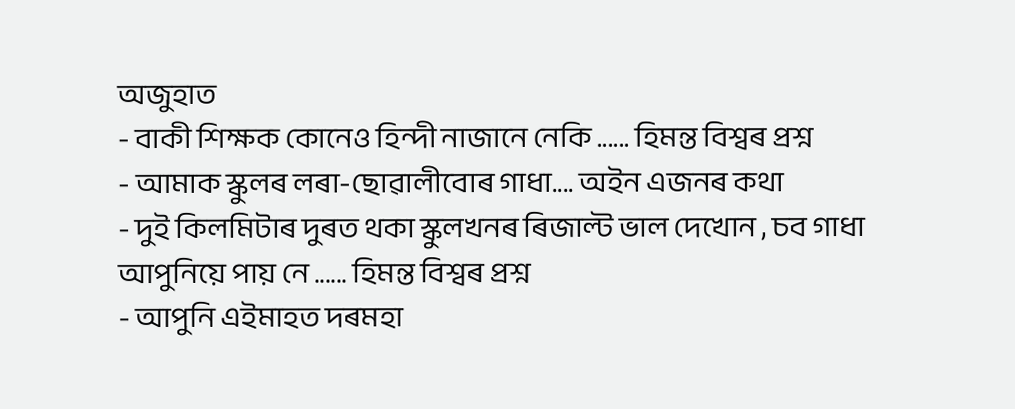অজুহাত
- বাকী শিক্ষক কোনেও হিন্দী নাজানে নেকি ...... হিমন্ত বিশ্বৰ প্ৰশ্ন
- আমাক স্কুলৰ লৰা-ছোৱালীবোৰ গাধা.... অইন এজনৰ কথা
- দুই কিলমিটাৰ দুৰত থকা স্কুলখনৰ ৰিজাল্ট ভাল দেখোন , চব গাধা আপুনিয়ে পায় নে ...... হিমন্ত বিশ্বৰ প্ৰশ্ন
- আপুনি এইমাহত দৰমহা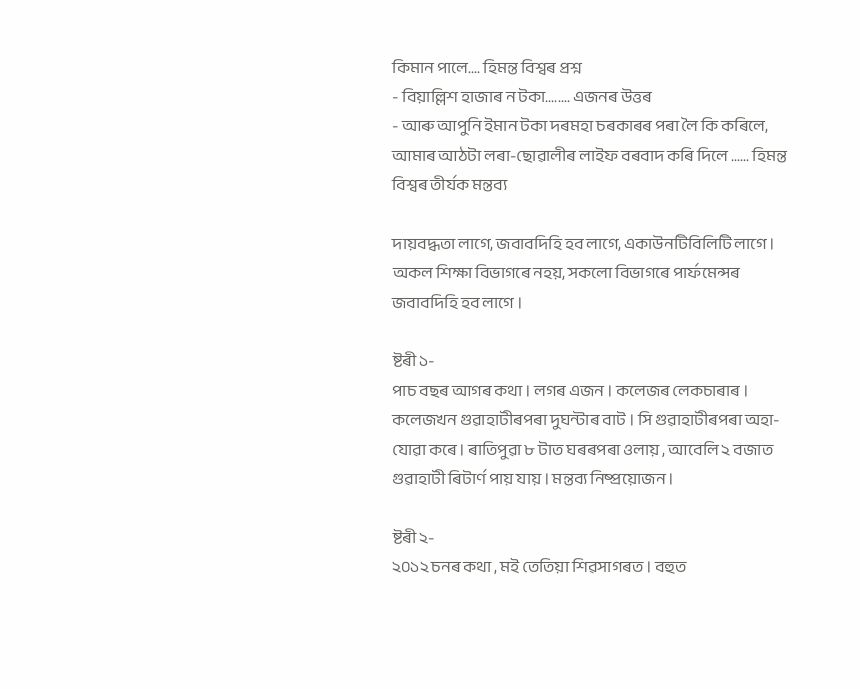কিমান পালে.... হিমন্ত বিশ্বৰ প্ৰশ্ন
- বিয়াল্লিশ হাজাৰ ন টকা........ এজনৰ উত্তৰ
- আৰু আপুনি ইমান টকা দৰমহা চৰকাৰৰ পৰা লৈ কি কৰিলে, আমাৰ আঠটা লৰা-ছোৱালীৰ লাইফ বৰবাদ কৰি দিলে ...... হিমন্ত বিশ্বৰ তীৰ্যক মন্তব্য

দায়বদ্ধতা লাগে, জবাবদিহি হব লাগে, একাউনটিবিলিটি লাগে ।
অকল শিক্ষা বিভাগৰে নহয়, সকলো বিভাগৰে পাৰ্ফমেন্সৰ জবাবদিহি হব লাগে ।

ষ্টৰী ১-
পাচ বছৰ আগৰ কথা । লগৰ এজন । কলেজৰ লেকচাৰাৰ । কলেজখন গুৱাহাটীৰপৰা দুঘন্টাৰ বাট । সি গুৱাহাটীৰপৰা অহা-যোৱা কৰে । ৰাতিপুৱা ৮ টাত ঘৰৰপৰা ওলায় , আবেলি ২ বজাত গুৱাহাটী ৰিটাৰ্ণ পায় যায় । মন্তব্য নিষ্প্ৰয়োজন ।

ষ্টৰী ২-
২০১২ চনৰ কথা , মই তেতিয়া শিৱসাগৰত । বহুত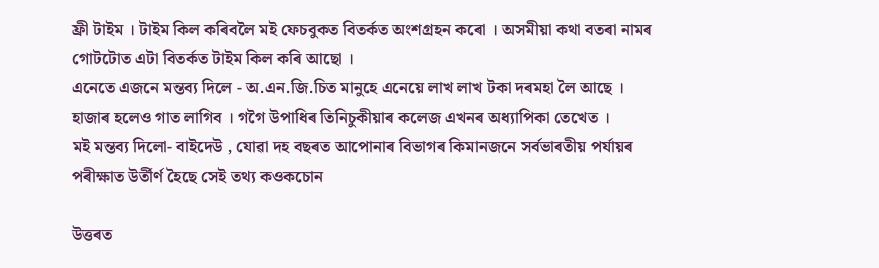ফ্ৰী টাইম । টাইম কিল কৰিবলৈ মই ফেচবুকত বিতৰ্কত অংশগ্ৰহন কৰো । অসমীয়া কথা বতৰা নামৰ গোটটোত এটা বিতৰ্কত টাইম কিল কৰি আছো ।
এনেতে এজনে মন্তব্য দিলে - অ.এন.জি.চিত মানুহে এনেয়ে লাখ লাখ টকা দৰমহা লৈ আছে ।
হাজাৰ হলেও গাত লাগিব । গগৈ উপাধিৰ তিনিচুকীয়াৰ কলেজ এখনৰ অধ্যাপিকা তেখেত ।
মই মন্তব্য দিলো- বাইদেউ , যোৱা দহ বছৰত আপোনাৰ বিভাগৰ কিমানজনে সৰ্বভাৰতীয় পৰ্যায়ৰ পৰীক্ষাত উৰ্তীৰ্ণ হৈছে সেই তথ্য কওকচোন

উত্তৰত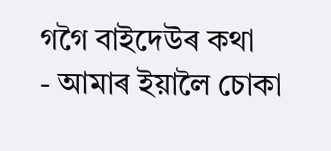গগৈ বাইদেউৰ কথা
- আমাৰ ইয়ালৈ চোকা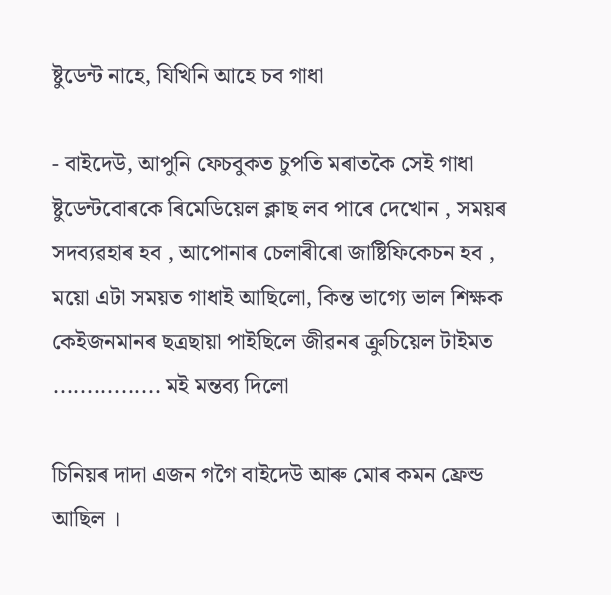ষ্টুডেন্ট নাহে, যিখিনি আহে চব গাধা

- বাইদেউ, আপুনি ফেচবুকত চুপতি মৰাতকৈ সেই গাধা ষ্টুডেন্টবোৰকে ৰিমেডিয়েল ক্লাছ লব পাৰে দেখোন , সময়ৰ সদব্যৱহাৰ হব , আপোনাৰ চেলাৰীৰো জাষ্টিফিকেচন হব , ময়ো এটা সময়ত গাধাই আছিলো, কিন্ত ভাগ্যে ভাল শিক্ষক কেইজনমানৰ ছত্ৰছায়া পাইছিলে জীৱনৰ ক্ৰুচিয়েল টাইমত ................ মই মন্তব্য দিলো

চিনিয়ৰ দাদা এজন গগৈ বাইদেউ আৰু মোৰ কমন ফ্ৰেন্ড আছিল ।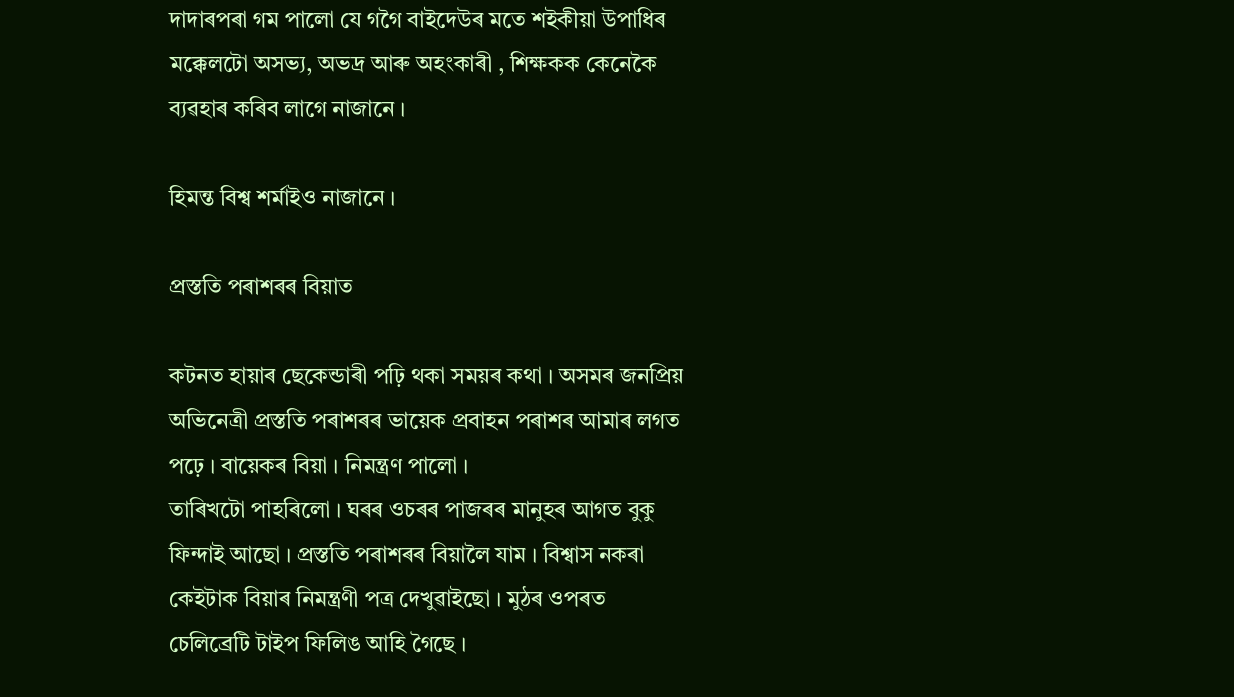দাদাৰপৰা গম পালো যে গগৈ বাইদেউৰ মতে শইকীয়া উপাধিৰ মক্কেলটো অসভ্য, অভদ্ৰ আৰু অহংকাৰী , শিক্ষকক কেনেকৈ ব্যৱহাৰ কৰিব লাগে নাজানে ।

হিমন্ত বিশ্ব শৰ্মাইও নাজানে ।

প্ৰস্ততি পৰাশৰৰ বিয়াত

কটনত হায়াৰ ছেকেন্ডাৰী পঢ়ি থকা সময়ৰ কথা । অসমৰ জনপ্ৰিয় অভিনেত্ৰী প্ৰস্ততি পৰাশৰৰ ভায়েক প্ৰবাহন পৰাশৰ আমাৰ লগত পঢ়ে । বায়েকৰ বিয়া । নিমন্ত্ৰণ পালো ।
তাৰিখটো পাহৰিলো । ঘৰৰ ওচৰৰ পাজৰৰ মানুহৰ আগত বুকু ফিন্দাই আছো । প্ৰস্ততি পৰাশৰৰ বিয়ালৈ যাম । বিশ্বাস নকৰা কেইটাক বিয়াৰ নিমন্ত্ৰণী পত্ৰ দেখুৱাইছো । মুঠৰ ওপৰত চেলিব্ৰেটি টাইপ ফিলিঙ আহি গৈছে ।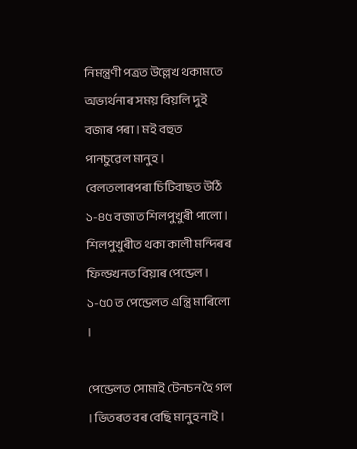নিমন্ত্ৰণী পত্ৰত উল্লেখ থকামতে অভ্যৰ্থনাৰ সময় বিয়লি দুই বজাৰ পৰা । মই বহুত পানচুৱেল মানুহ । বেলতলাৰপৰা চিটিবাছত উঠি ১-৪৫ বজাত শিলপুখুৰী পালো । শিলপুখুৰীত থকা কালী মন্দিৰৰ ফিল্ডখনত বিয়াৰ পেন্ডেল । ১-৫০ ত পেন্ডেলত এন্ত্ৰি মাৰিলো ।

পেন্ডেলত সোমাই টেনচন হৈ গল । ভিতৰত বৰ বেছি মানুহ নাই ।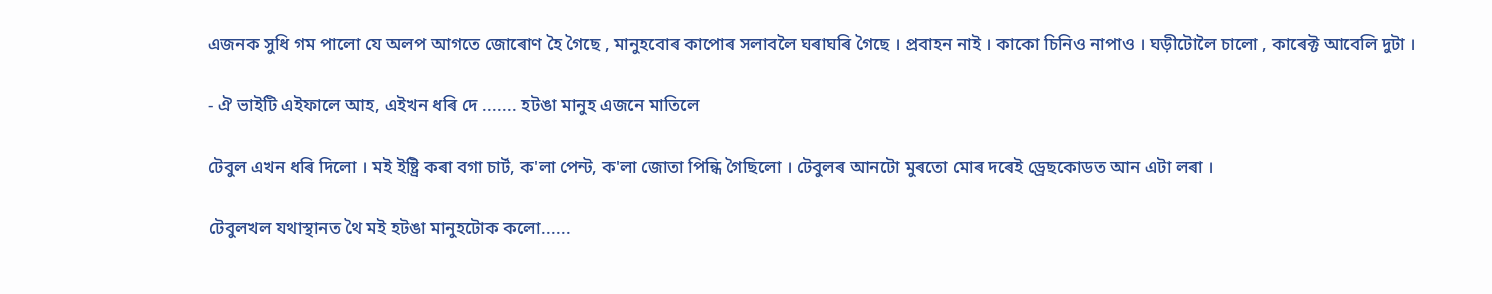এজনক সুধি গম পালো যে অলপ আগতে জোৰোণ হৈ গৈছে , মানুহবোৰ কাপোৰ সলাবলৈ ঘৰাঘৰি গৈছে । প্ৰবাহন নাই । কাকো চিনিও নাপাও । ঘড়ীটোলৈ চালো , কাৰেক্ট আবেলি দুটা ।

- ঐ ভাইটি এইফালে আহ, এইখন ধৰি দে ....... হটঙা মানুহ এজনে মাতিলে

টেবুল এখন ধৰি দিলো । মই ইষ্ট্ৰি কৰা বগা চাৰ্ট, ক'লা পেন্ট, ক'লা জোতা পিন্ধি গৈছিলো । টেবুলৰ আনটো মুৰতো মোৰ দৰেই ড্ৰেছকোডত আন এটা লৰা ।

টেবুলখল যথাস্থানত থৈ মই হটঙা মানুহটোক কলো......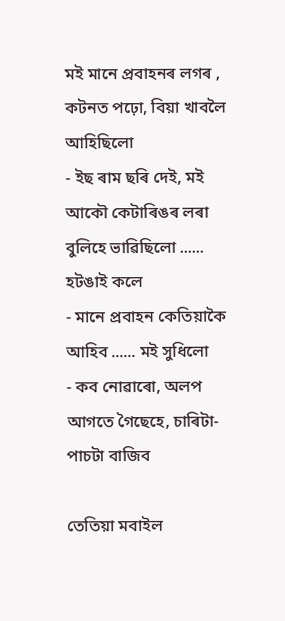মই মানে প্ৰবাহনৰ লগৰ , কটনত পঢ়ো, বিয়া খাবলৈ আহিছিলো
- ইছ ৰাম ছৰি দেই, মই আকৌ কেটাৰিঙৰ লৰা বুলিহে ভাৱিছিলো ...... হটঙাই কলে
- মানে প্ৰবাহন কেতিয়াকৈ আহিব ...... মই সুধিলো
- কব নোৱাৰো, অলপ আগতে গৈছেহে, চাৰিটা-পাচটা বাজিব

তেতিয়া মবাইল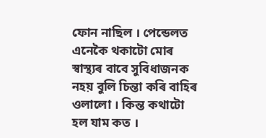ফোন নাছিল । পেন্ডেলত এনেকৈ থকাটো মোৰ স্বাস্থ্যৰ বাবে সুবিধাজনক নহয় বুলি চিন্তা কৰি বাহিৰ ওলালো । কিন্ত কথাটো হল যাম কত ।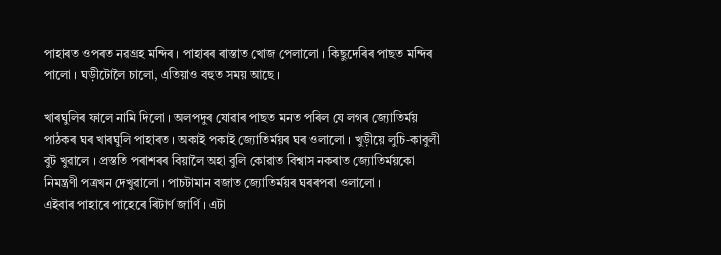পাহাৰত ওপৰত নৱগ্ৰহ মন্দিৰ । পাহাৰৰ ৰাস্তাত খোজ পেলালো । কিছুদেৰিৰ পাছত মন্দিৰ পালো । ঘড়ীটোলৈ চালো, এতিয়াও বহুত সময় আছে ।

খাৰঘুলিৰ ফালে নামি দিলো । অলপদুৰ যোৱাৰ পাছত মনত পৰিল যে লগৰ জ্যোতিৰ্ময় পাঠকৰ ঘৰ খাৰঘুলি পাহাৰত । অকাই পকাই জ্যোতিৰ্ময়ৰ ঘৰ ওলালো । খুড়ীয়ে লুচি-কাবুলী বুট খুৱালে । প্ৰস্ততি পৰাশৰৰ বিয়ালৈ অহা বুলি কোৱাত বিশ্বাস নকৰাত জ্যোতিৰ্ময়কো নিমন্ত্ৰণী পত্ৰখন দেখুৱালো । পাচটামান বজাত জ্যোতিৰ্ময়ৰ ঘৰৰপৰা ওলালো ।
এইবাৰ পাহাৰে পাহেৰে ৰিটাৰ্ণ জাৰ্ণি । এটা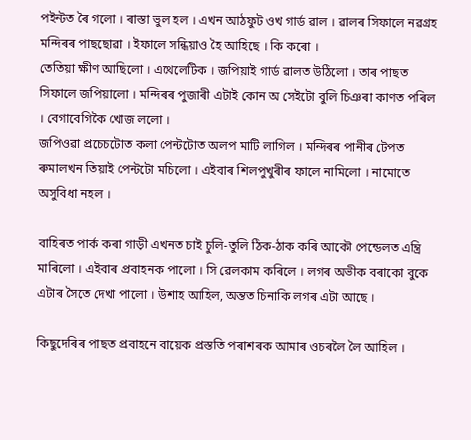পইন্টত ৰৈ গলো । ৰাস্তা ভুল হল । এখন আঠফুট ওখ গাৰ্ড ৱাল । ৱালৰ সিফালে নৱগ্ৰহ মন্দিৰৰ পাছছোৱা । ইফালে সন্ধিয়াও হৈ আহিছে । কি কৰো ।
তেতিয়া ক্ষীণ আছিলো । এথেলেটিক । জপিয়াই গাৰ্ড ৱালত উঠিলো । তাৰ পাছত সিফালে জপিয়ালো । মন্দিৰৰ পুজাৰী এটাই কোন অ সেইটো বুলি চিঞৰা কাণত পৰিল । বেগাবেগিকৈ খোজ ললো ।
জপিওৱা প্ৰচেচটোত কলা পেন্টটোত অলপ মাটি লাগিল । মন্দিৰৰ পানীৰ টেপত ৰুমালখন তিয়াই পেন্টটো মচিলো । এইবাৰ শিলপুখুৰীৰ ফালে নামিলো । নামোতে অসুবিধা নহল ।

বাহিৰত পাৰ্ক কৰা গাড়ী এখনত চাই চুলি-তুলি ঠিক-ঠাক কৰি আকৌ পেন্ডেলত এন্ত্ৰি মাৰিলো । এইবাৰ প্ৰবাহনক পালো । সি ৱেলকাম কৰিলে । লগৰ অভীক বৰাকো বুকে এটাৰ সৈতে দেখা পালো । উশাহ আহিল, অন্তত চিনাকি লগৰ এটা আছে ।

কিছুদেৰিৰ পাছত প্ৰবাহনে বায়েক প্ৰস্ততি পৰাশৰক আমাৰ ওচৰলৈ লৈ আহিল ।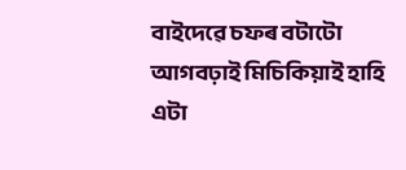বাইদেৱে চফৰ বটাটো আগবঢ়াই মিচিকিয়াই হাহি এটা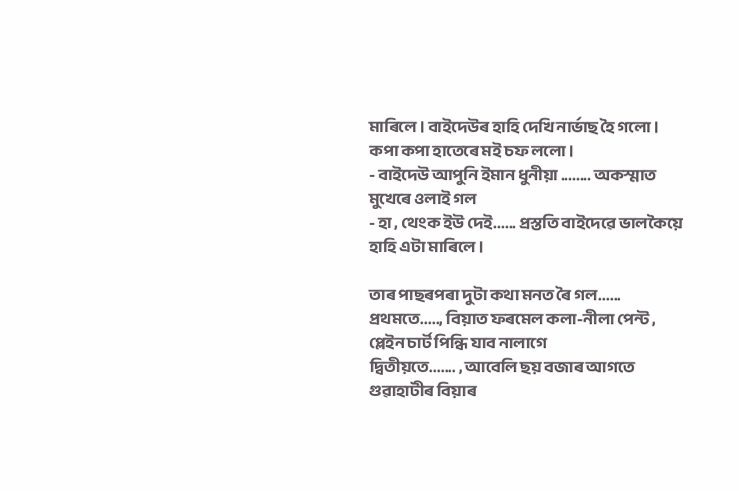মাৰিলে । বাইদেউৰ হাহি দেখি নাৰ্ভাছ হৈ গলো । কপা কপা হাতেৰে মই চফ ললো ।
- বাইদেউ আপুনি ইমান ধুনীয়া ........ অকস্মাত মুখেৰে ওলাই গল
- হা , থেংক ইউ দেই...... প্ৰস্ততি বাইদেৱে ভালকৈয়ে হাহি এটা মাৰিলে ।

তাৰ পাছৰপৰা দুটা কথা মনত ৰৈ গল......
প্ৰথমতে....., বিয়াত ফৰমেল কলা-নীলা পেন্ট , প্লেইন চাৰ্ট পিন্ধি যাব নালাগে
দ্বিতীয়তে....... , আবেলি ছয় বজাৰ আগতে গুৱাহাটীৰ বিয়াৰ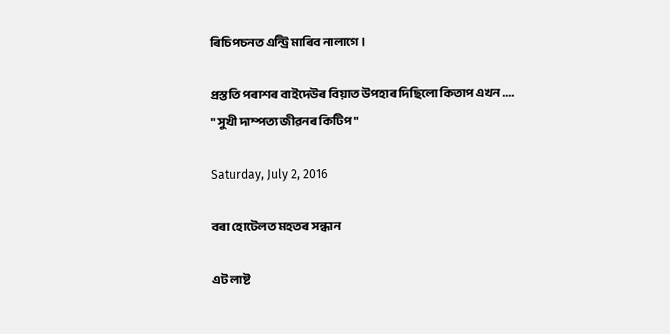ৰিচিপচনত এন্ট্ৰি মাৰিব নালাগে ।

প্ৰস্ততি পৰাশৰ বাইদেউৰ বিয়াত উপহাৰ দিছিলো কিতাপ এখন ....
" সুখী দাম্পত্য জীৱনৰ কিটিপ "

Saturday, July 2, 2016

বৰা হোটেলত মহতৰ সন্ধান

এট লাষ্ট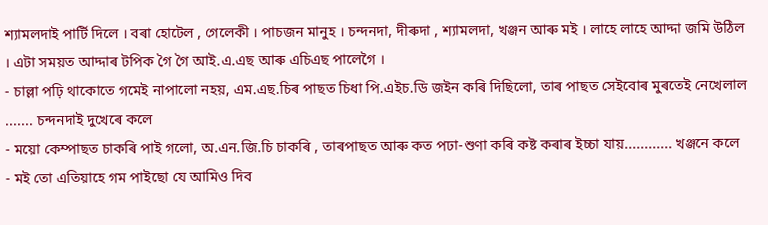শ্যামলদাই পাৰ্টি দিলে । বৰা হোটেল , গেলেকী । পাচজন মানুহ । চন্দনদা, দীৰুদা , শ্যামলদা, খঞ্জন আৰু মই । লাহে লাহে আদ্দা জমি উঠিল । এটা সময়ত আদ্দাৰ টপিক গৈ গৈ আই.এ.এছ আৰু এচিএছ পালেগৈ ।
- চাল্লা পঢ়ি থাকোতে গমেই নাপালো নহয়, এম.এছ.চিৰ পাছত চিধা পি.এইচ.ডি জইন কৰি দিছিলো, তাৰ পাছত সেইবোৰ মুৰতেই নেখেলাল ....... চন্দনদাই দুখেৰে কলে
- ময়ো কেম্পাছত চাকৰি পাই গলো, অ.এন.জি.চি চাকৰি , তাৰপাছত আৰু কত পঢা-শুণা কৰি কষ্ট কৰাৰ ইচ্চা যায়............ খঞ্জনে কলে
- মই তো এতিয়াহে গম পাইছো যে আমিও দিব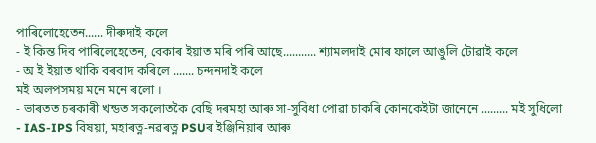পাৰিলোহেতেন...... দীৰুদাই কলে
- ই কিন্ত দিব পাৰিলেহেতেন, বেকাৰ ইয়াত মৰি পৰি আছে........... শ্যামলদাই মোৰ ফালে আঙুলি টোৱাই কলে
- অ ই ইয়াত থাকি বৰবাদ কৰিলে ....... চন্দনদাই কলে
মই অলপসময় মনে মনে ৰলো ।
- ভাৰতত চৰকাৰী খন্ডত সকলোতকৈ বেছি দৰমহা আৰু সা-সুবিধা পোৱা চাকৰি কোনকেইটা জানেনে ......... মই সুধিলো
- IAS-IPS বিষয়া, মহাৰত্ন-নৱৰত্ন PSUৰ ইঞ্জিনিয়াৰ আৰু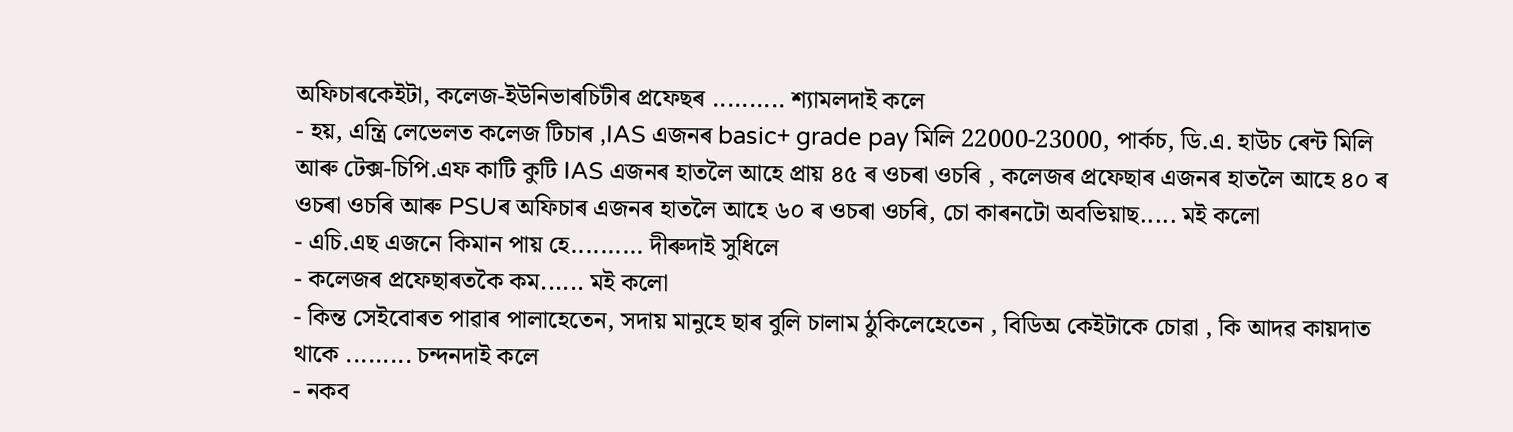অফিচাৰকেইটা, কলেজ-ইউনিভাৰচিটীৰ প্ৰফেছৰ .......... শ্যামলদাই কলে
- হয়, এন্ত্ৰি লেভেলত কলেজ টিচাৰ ,IAS এজনৰ basic+ grade pay মিলি 22000-23000, পাৰ্কচ, ডি.এ. হাউচ ৰেন্ট মিলি আৰু টেক্স-চিপি.এফ কাটি কুটি IAS এজনৰ হাতলৈ আহে প্ৰায় ৪৫ ৰ ওচৰা ওচৰি , কলেজৰ প্ৰফেছাৰ এজনৰ হাতলৈ আহে ৪০ ৰ ওচৰা ওচৰি আৰু PSUৰ অফিচাৰ এজনৰ হাতলৈ আহে ৬০ ৰ ওচৰা ওচৰি, চো কাৰনটো অবভিয়াছ..... মই কলো
- এচি.এছ এজনে কিমান পায় হে.......... দীৰুদাই সুধিলে
- কলেজৰ প্ৰফেছাৰতকৈ কম...... মই কলো
- কিন্ত সেইবোৰত পাৱাৰ পালাহেতেন, সদায় মানুহে ছাৰ বুলি চালাম ঠুকিলেহেতেন , বিডিঅ কেইটাকে চোৱা , কি আদৱ কায়দাত থাকে ......... চন্দনদাই কলে
- নকব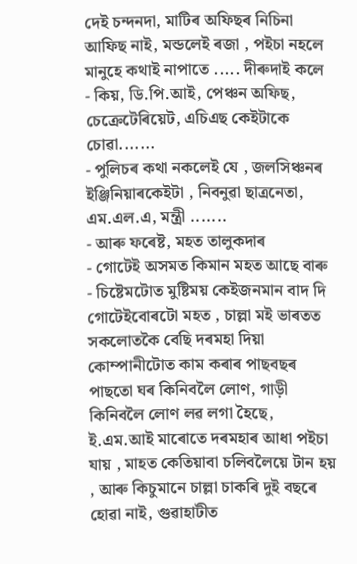দেই চন্দনদা, মাটিৰ অফিছৰ নিচিনা আফিছ নাই, মন্ডলেই ৰজা , পইচা নহলে মানুহে কথাই নাপাতে ..... দীৰুদাই কলে
- কিয়, ডি.পি.আই, পেঞ্চন অফিছ, চেক্ৰেটেৰিয়েট, এচিএছ কেইটাকে চোৱা.......
- পুলিচৰ কথা নকলেই যে , জলসিঞ্চনৰ ইঞ্জিনিয়াৰকেইটা , নিবনুৱা ছাত্ৰনেতা, এম.এল.এ, মন্ত্ৰী .......
- আৰু ফৰেষ্ট, মহত তালুকদাৰ
- গোটেই অসমত কিমান মহত আছে বাৰু
- চিষ্টেমটোত মুষ্টিময় কেইজনমান বাদ দি গোটেইবোৰটো মহত , চাল্লা মই ভাৰতত সকলোতকৈ বেছি দৰমহা দিয়া কোম্পানীটোত কাম কৰাৰ পাছবছৰ পাছতো ঘৰ কিনিবলৈ লোণ, গাড়ী কিনিবলৈ লোণ লৱ লগা হৈছে, ই.এম.আই মাৰোতে দৰমহাৰ আধা পইচা যায় , মাহত কেতিয়াবা চলিবলৈয়ে টান হয় , আৰু কিচুমানে চাল্লা চাকৰি দুই বছৰে হোৱা নাই, গুৱাহাটীত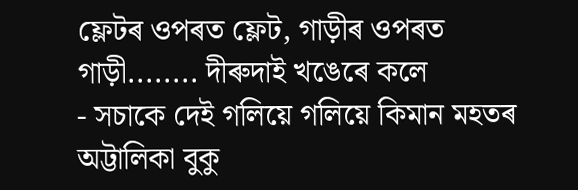ফ্লেটৰ ওপৰত ফ্লেট, গাড়ীৰ ওপৰত গাড়ী........ দীৰুদাই খঙেৰে কলে
- সচাকে দেই গলিয়ে গলিয়ে কিমান মহতৰ অট্টালিকা বুকু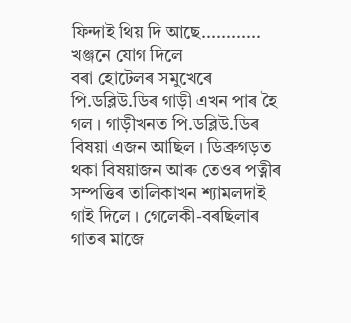ফিন্দাই থিয় দি আছে............ খঞ্জনে যোগ দিলে
বৰা হোটেলৰ সমুখেৰে পি.ডব্লিউ.ডিৰ গাড়ী এখন পাৰ হৈ গল । গাড়ীখনত পি.ডব্লিউ.ডিৰ বিষয়া এজন আছিল । ডিব্ৰুগড়ত থকা বিষয়াজন আৰু তেওৰ পত্নীৰ সম্পত্তিৰ তালিকাখন শ্যামলদাই গাই দিলে । গেলেকী-বৰছিলাৰ গাতৰ মাজে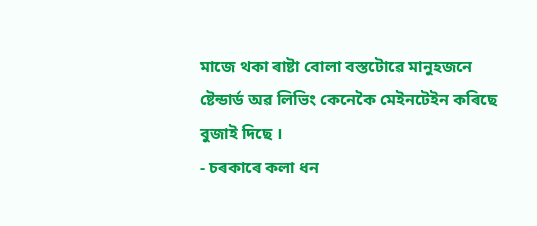মাজে থকা ৰাষ্টা বোলা বস্তটোৱে মানুহজনে ষ্টেন্ডাৰ্ড অৱ লিভিং কেনেকৈ মেইনটেইন কৰিছে বুজাই দিছে ।
- চৰকাৰে কলা ধন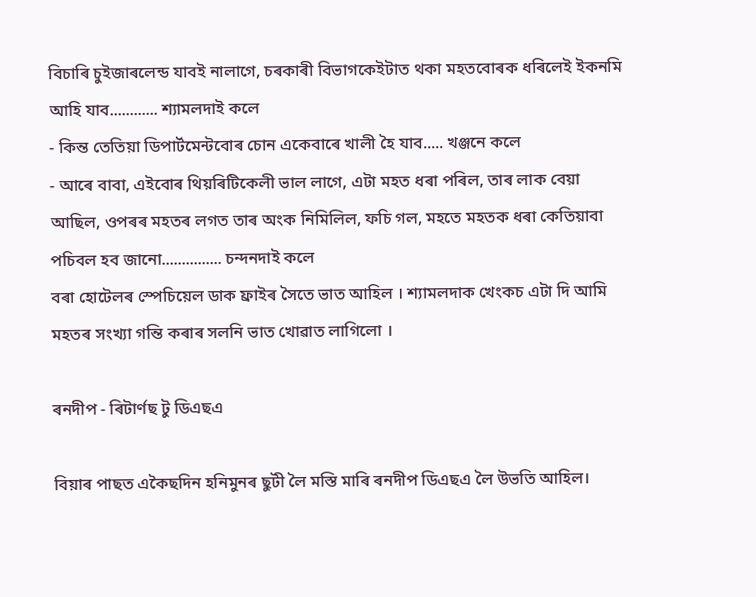বিচাৰি চুইজাৰলেন্ড যাবই নালাগে, চৰকাৰী বিভাগকেইটাত থকা মহতবোৰক ধৰিলেই ইকনমি আহি যাব............ শ্যামলদাই কলে
- কিন্ত তেতিয়া ডিপাৰ্টমেন্টবোৰ চোন একেবাৰে খালী হৈ যাব..... খঞ্জনে কলে
- আৰে বাবা, এইবোৰ থিয়ৰিটিকেলী ভাল লাগে, এটা মহত ধৰা পৰিল, তাৰ লাক বেয়া আছিল, ওপৰৰ মহতৰ লগত তাৰ অংক নিমিলিল, ফচি গল, মহতে মহতক ধৰা কেতিয়াবা পচিবল হব জানো............... চন্দনদাই কলে
বৰা হোটেলৰ স্পেচিয়েল ডাক ফ্ৰাইৰ সৈতে ভাত আহিল । শ্যামলদাক খেংকচ এটা দি আমি মহতৰ সংখ্যা গন্তি কৰাৰ সলনি ভাত খোৱাত লাগিলো ।

ৰনদীপ - ৰিটাৰ্ণছ টু ডিএছএ

বিয়াৰ পাছত একৈছদিন হনিমুনৰ ছুটী লৈ মস্তি মাৰি ৰনদীপ ডিএছএ লৈ উভতি আহিল।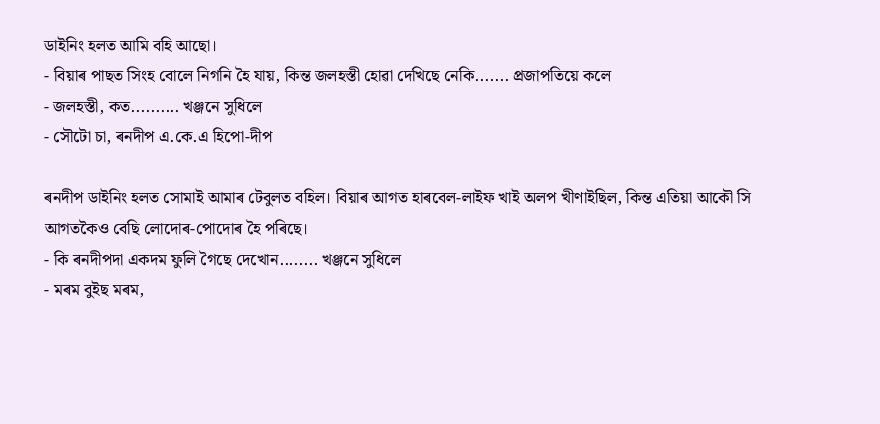ডাইনিং হলত আমি বহি আছো।
- বিয়াৰ পাছত সিংহ বোলে নিগনি হৈ যায়, কিন্ত জলহস্তী হোৱা দেখিছে নেকি....... প্ৰজাপতিয়ে কলে
- জলহস্তী, কত.......... খঞ্জনে সুধিলে
- সৌটো চা, ৰনদীপ এ.কে.এ হিপো-দীপ

ৰনদীপ ডাইনিং হলত সোমাই আমাৰ টেবুলত বহিল। বিয়াৰ আগত হাৰবেল-লাইফ খাই অলপ খীণাইছিল, কিন্ত এতিয়া আকৌ সি আগতকৈও বেছি লোদোৰ-পোদোৰ হৈ পৰিছে।
- কি ৰনদীপদা একদম ফুলি গৈছে দেখোন........ খঞ্জনে সুধিলে
- মৰম বুইছ মৰম,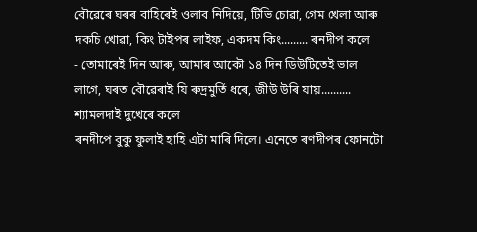বৌৱেৰে ঘৰৰ বাহিৰেই ওলাব নিদিয়ে, টিভি চোৱা, গেম খেলা আৰু দকচি খোৱা, কিং টাইপৰ লাইফ, একদম কিং......... ৰনদীপ কলে
- তোমাৰেই দিন আৰু, আমাৰ আকৌ ১৪ দিন ডিউটিতেই ভাল লাগে, ঘৰত বৌৱেৰাই যি ৰুদ্ৰমুৰ্তি ধৰে, জীউ উৰি যায়.......... শ্যামলদাই দুখেৰে কলে
ৰনদীপে বুকু ফুলাই হাহি এটা মাৰি দিলে। এনেতে ৰণদীপৰ ফোনটো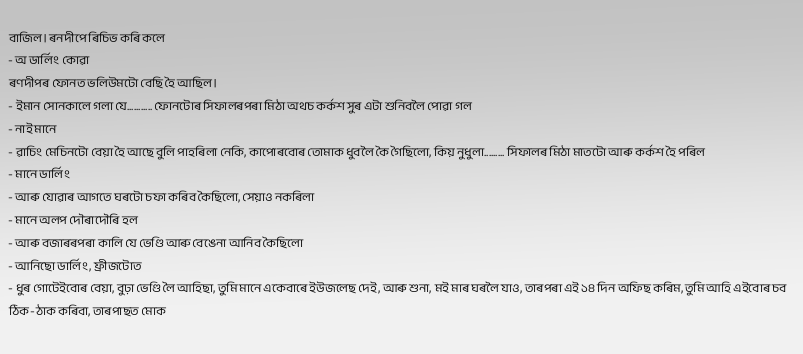বাজিল। ৰনদীপে ৰিচিভ কৰি কলে
- অ ডাৰ্লিং কোৱা
ৰণদীপৰ ফোনত ভলিউমটো বেছি হৈ আছিল।
- ইমান সোনকালে গলা যে........... ফোনটোৰ সিফালৰপৰা মিঠা অথচ কৰ্কশ সুৰ এটা শুনিবলৈ পোৱা গল
- নাই মানে
- ৱাচিং মেচিনটো বেয়া হৈ আছে বুলি পাহৰিলা নেকি, কাপোৰবোৰ তোমাক ধুবলৈ কৈ গৈছিলো, কিয় নুধুলা......... সিফালৰ মিঠা মাতটো আৰু কৰ্কশ হৈ পৰিল
- মানে ডাৰ্লিং
- আৰু যোৱাৰ আগতে ঘৰটো চফা কৰিব কৈছিলো, সেয়াও নকৰিলা
- মানে অলপ দৌৰাদৌৰি হল
- আৰু বজাৰৰপৰা কালি যে ভেণ্ডি আৰু বেঙেনা আনিব কৈছিলো
- আনিছো ডাৰ্লিং, ফ্ৰীজটোত
- ধুৰ গোটেইবোৰ বেয়া, বুঢ়া ভেণ্ডি লৈ আহিছা, তুমি মানে একেবাৰে ইউজলেছ দেই, আৰু শুনা, মই মাৰ ঘৰলৈ যাও, তাৰপৰা এই ১৪ দিন অফিছ কৰিম, তুমি আহি এইবোৰ চব ঠিক-ঠাক কৰিবা, তাৰপাছত মোক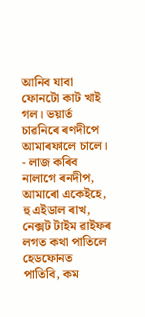আনিব যাবা
ফোনটো কাট খাই গল। ভয়াৰ্ত চাৱনিৰে ৰণদীপে আমাৰফালে চালে।
- লাজ কৰিব নালাগে ৰনদীপ, আমাৰো একেইহে, হু এইডাল ৰাখ, নেক্সট টাইম ৱাইফৰ লগত কথা পাতিলে হেডফোনত পাতিবি, কম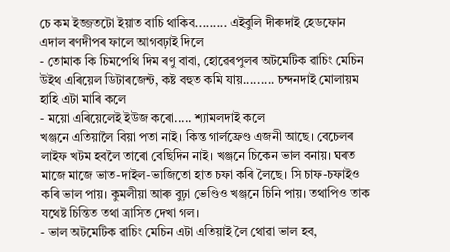চে কম ইজ্জতটো ইয়াত বাচি থাকিব......... এইবুলি দীৰুদাই হেডফোন এদাল ৰণদীপৰ ফালে আগবঢ়াই দিলে
- তোমাক কি চিমপেথি দিম ৰণু বাবা, হোৱেৰপুলৰ অটমেটিক ৱাচিং মেচিন উইথ এৰিয়েল ডিটাৰজেন্ট, কষ্ট বহুত কমি যায়......... চন্দনদাই মোলায়ম হাহি এটা মাৰি কলে
- ময়ো এৰিয়েলেই ইউজ কৰো..... শ্যামলদাই কলে
খঞ্জনে এতিয়ালৈ বিয়া পতা নাই। কিন্ত গাৰ্লফ্ৰেণ্ড এজনী আছে। বেচেলৰ লাইফ খটম হবলৈ তাৰো বেছিদিন নাই। খঞ্জনে চিকেন ভাল বনায়। ঘৰত মাজে মাজে ভাত-দাইল-ভাজিতো হাত চফা কৰি লৈছে। সি চাফ-চফাইও কৰি ভাল পায়। কুমলীয়া আৰু বুঢ়া ভেণ্ডিও খঞ্জনে চিনি পায়। তথাপিও তাক যথেষ্ট চিন্তিত তথা ত্ৰাসিত দেখা গল।
- ভাল অটমেটিক ৱাচিং মেচিন এটা এতিয়াই লৈ থোৱা ভাল হব,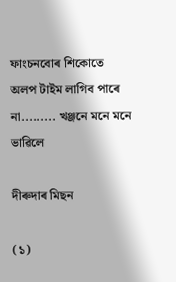ফাংচনবোৰ শিকোতে অলপ টাইম লাগিব পাৰে না......... খঞ্জনে মনে মনে ভাৱিলে

দীৰুদাৰ মিছন

(১)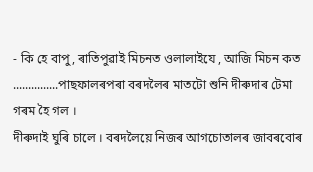- কি হে বাপু, ৰাতিপুৱাই মিচনত ওলালাইযে , আজি মিচন কত ...............পাছফালৰপৰা বৰদলৈৰ মাতটো শুনি দীৰুদাৰ টেমা গৰম হৈ গল ।
দীৰুদাই ঘুৰি চালে । বৰদলৈয়ে নিজৰ আগচোতালৰ জাবৰবোৰ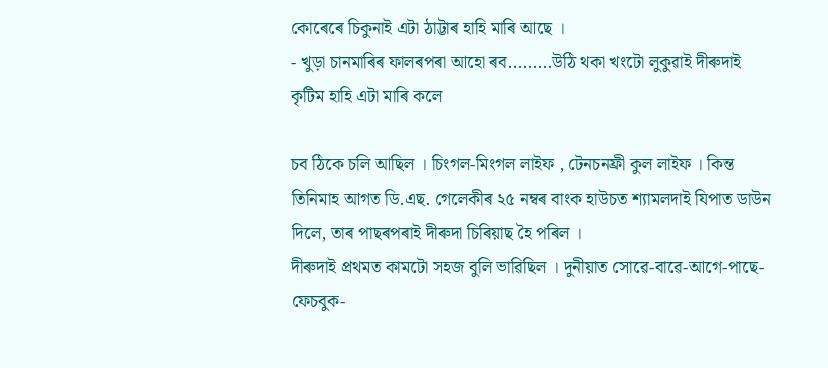কোৰেৰে চিকুনাই এটা ঠাট্টাৰ হাহি মাৰি আছে ।
- খুড়া চানমাৰিৰ ফালৰপৰা আহো ৰব.........উঠি থকা খংটো লুকুৱাই দীৰুদাই কৃটিম হাহি এটা মাৰি কলে

চব ঠিকে চলি আছিল । চিংগল-মিংগল লাইফ , টেনচনফ্ৰী কুল লাইফ । কিন্ত তিনিমাহ আগত ডি.এছ. গেলেকীৰ ২৫ নম্বৰ বাংক হাউচত শ্যামলদাই যিপাত ডাউন দিলে, তাৰ পাছৰপৰাই দীৰুদা চিৰিয়াছ হৈ পৰিল ।
দীৰুদাই প্ৰথমত কামটো সহজ বুলি ভাৱিছিল । দুনীয়াত সোৱে-বাৱে-আগে-পাছে-ফেচবুক-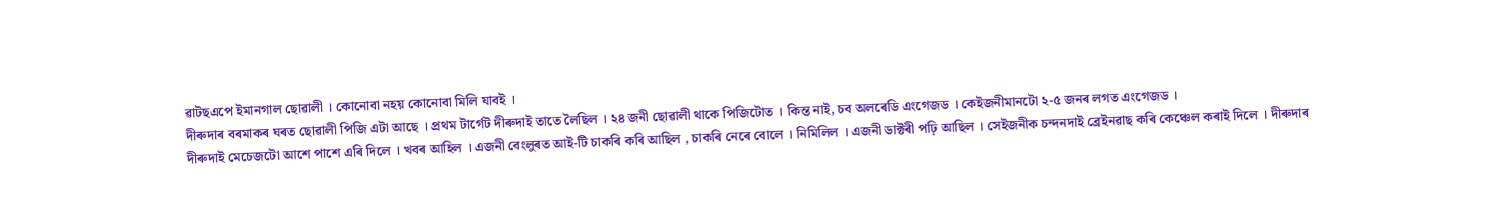ৱাটছএপে ইমানগাল ছোৱালী । কোনোবা নহয় কোনোবা মিলি যাবই ।
দীৰুদাৰ বৰমাকৰ ঘৰত ছোৱালী পিজি এটা আছে । প্ৰথম টাৰ্গেট দীৰুদাই তাতে লৈছিল । ২৪ জনী ছোৱালী থাকে পিজিটোত । কিন্ত নাই, চব অলৰেডি এংগেজড । কেইজনীমানটো ২-৫ জনৰ লগত এংগেজড ।
দীৰুদাই মেচেজটো আশে পাশে এৰি দিলে । খবৰ আহিল । এজনী বেংলুৰত আই-টি চাকৰি কৰি আছিল , চাকৰি নেৰে বোলে । নিমিলিল । এজনী ডাক্টৰী পঢ়ি আছিল । সেইজনীক চন্দনদাই ব্ৰেইনৱাছ কৰি কেঞ্চেল কৰাই দিলে । দীৰুদাৰ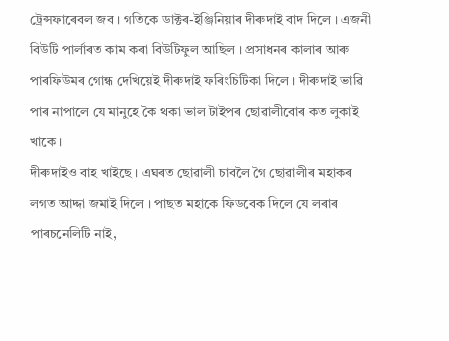ট্ৰেন্সফাৰেবল জব । গতিকে ডাক্টৰ-ইঞ্জিনিয়াৰ দীৰুদাই বাদ দিলে । এজনী বিউটি পাৰ্লাৰত কাম কৰা বিউটিফুল আছিল । প্ৰসাধনৰ কালাৰ আৰু পাৰফিউমৰ গোন্ধ দেখিয়েই দীৰুদাই ফৰিংচিটিকা দিলে । দীৰুদাই ভাৱি পাৰ নাপালে যে মানুহে কৈ থকা ভাল টাইপৰ ছোৱালীবোৰ কত লুকাই খাকে ।
দীৰুদাইও বাহ খাইছে । এঘৰত ছোৱালী চাবলৈ গৈ ছোৱালীৰ মহাকৰ লগত আদ্দা জমাই দিলে । পাছত মহাকে ফিডবেক দিলে যে লৰাৰ পাৰচনেলিটি নাই,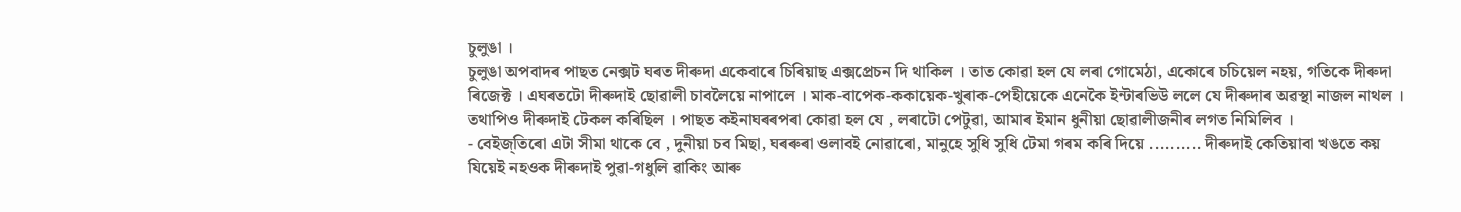চুলুঙা ।
চুলুঙা অপবাদৰ পাছত নেক্সট ঘৰত দীৰুদা একেবাৰে চিৰিয়াছ এক্সপ্ৰেচন দি থাকিল । তাত কোৱা হল যে লৰা গোমেঠা, একোৰে চচিয়েল নহয়, গতিকে দীৰুদা ৰিজেক্ট । এঘৰতটো দীৰুদাই ছোৱালী চাবলৈয়ে নাপালে । মাক-বাপেক-ককায়েক-খুৰাক-পেহীয়েকে এনেকৈ ইন্টাৰভিউ ললে যে দীৰুদাৰ অৱস্থা নাজল নাথল । তথাপিও দীৰুদাই টেকল কৰিছিল । পাছত কইনাঘৰৰপৰা কোৱা হল যে , লৰাটো পেটুৱা, আমাৰ ইমান ধুনীয়া ছোৱালীজনীৰ লগত নিমিলিব ।
- বেইজ্তিৰো এটা সীমা থাকে বে , দুনীয়া চব মিছা, ঘৰৰুৰা ওলাবই নোৱাৰো, মানুহে সুধি সুধি টেমা গৰম কৰি দিয়ে .......... দীৰুদাই কেতিয়াবা খঙতে কয়
যিয়েই নহওক দীৰুদাই পুৱা-গধুলি ৱাকিং আৰু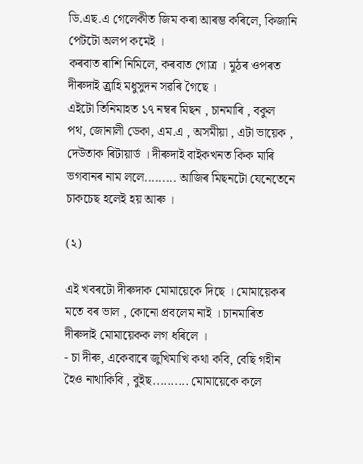ডি.এছ.এ গেলেকীত জিম কৰা আৰম্ভ কৰিলে, কিজানি পেটটো অলপ কমেই ।
কৰবাত ৰাশি নিমিলে, কৰবাত গোত্ৰ । মুঠৰ ওপৰত দীৰুদাই ত্ৰ্ৰাহি মধুসুদন সৱৰি গৈছে ।
এইটো তিনিমাহত ১৭ নম্বৰ মিছন , চানমাৰি , বকুল পথ, জোনালী ডেকা, এম.এ , অসমীয়া , এটা ভায়েক , দেউতাক ৰিটায়াৰ্ড । দীৰুদাই বাইকখনত কিক মাৰি ভগবানৰ নাম ললে......... আজিৰ মিছনটো যেনেতেনে চাকচেছ হলেই হয় আৰু ।

(২)

এই খবৰটো দীৰুদাক মোমায়েকে দিছে । মোমায়েকৰ মতে বৰ ভাল , কোনো প্ৰবলেম নাই । চানমাৰিত দীৰুদাই মোমায়েকক লগ ধৰিলে ।
- চা দীৰু, একেবাৰে জুখিমাখি কথা কবি, বেছি গহীন হৈও নাথাকিবি , বুইছ.......... মোমায়েকে কলে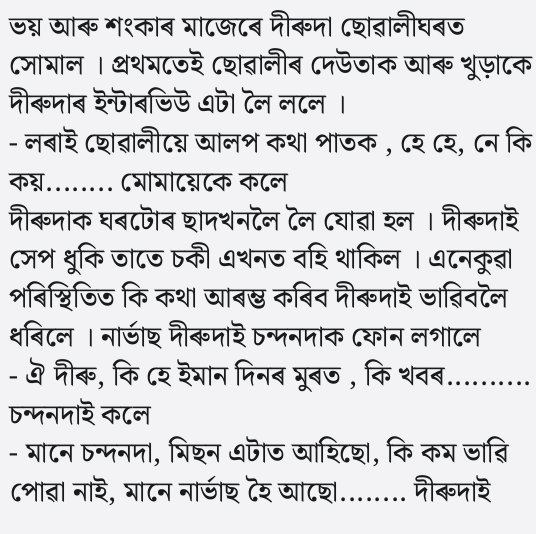ভয় আৰু শংকাৰ মাজেৰে দীৰুদা ছোৱালীঘৰত সোমাল । প্ৰথমতেই ছোৱালীৰ দেউতাক আৰু খুড়াকে দীৰুদাৰ ইন্টাৰভিউ এটা লৈ ললে ।
- লৰাই ছোৱালীয়ে আলপ কথা পাতক , হে হে, নে কি কয়........ মোমায়েকে কলে
দীৰুদাক ঘৰটোৰ ছাদখনলৈ লৈ যোৱা হল । দীৰুদাই সেপ ধুকি তাতে চকী এখনত বহি থাকিল । এনেকুৱা পৰিস্থিতিত কি কথা আৰম্ভ কৰিব দীৰুদাই ভাৱিবলৈ ধৰিলে । নাৰ্ভাছ দীৰুদাই চন্দনদাক ফোন লগালে
- ঐ দীৰু, কি হে ইমান দিনৰ মুৰত , কি খবৰ.......... চন্দনদাই কলে
- মানে চন্দনদা, মিছন এটাত আহিছো, কি কম ভাৱি পোৱা নাই, মানে নাৰ্ভাছ হৈ আছো........ দীৰুদাই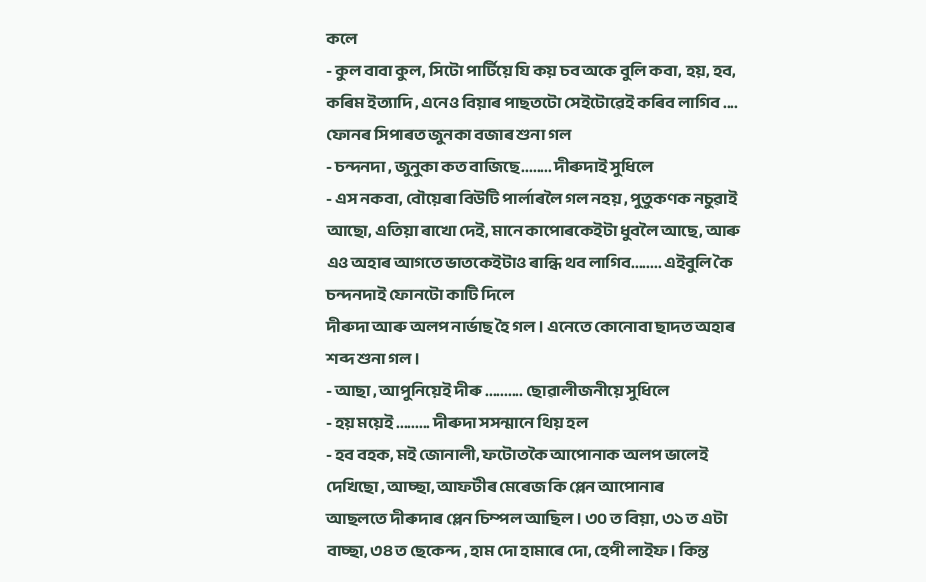কলে
- কুল বাবা কুল, সিটো পাৰ্টিয়ে যি কয় চব অকে বুলি কবা, হয়, হব, কৰিম ইত্যাদি , এনেও বিয়াৰ পাছতটো সেইটোৱেই কৰিব লাগিব .... ফোনৰ সিপাৰত জুনকা বজাৰ শুনা গল
- চন্দনদা , জুনুকা কত বাজিছে........ দীৰুদাই সুধিলে
- এস নকবা, বৌয়েৰা বিউটি পাৰ্লাৰলৈ গল নহয় , পুতুকণক নচুৱাই আছো, এতিয়া ৰাখো দেই, মানে কাপোৰকেইটা ধুবলৈ আছে, আৰু এও অহাৰ আগতে ভাতকেইটাও ৰান্ধি থব লাগিব........ এইবুলি কৈ চন্দনদাই ফোনটো কাটি দিলে
দীৰুদা আৰু অলপ নাৰ্ভাছ হৈ গল । এনেতে কোনোবা ছাদত অহাৰ শব্দ শুনা গল ।
- আছা , আপুনিয়েই দীৰু .......... ছোৱালীজনীয়ে সুধিলে
- হয় ময়েই ......... দীৰুদা সসন্মানে থিয় হল
- হব বহক, মই জোনালী, ফটোতকৈ আপোনাক অলপ ভালেই দেখিছো , আচ্ছা, আফটীৰ মেৰেজ কি প্লেন আপোনাৰ
আছলতে দীৰুদাৰ প্লেন চিম্পল আছিল । ৩০ ত বিয়া, ৩১ ত এটা বাচ্ছা, ৩৪ ত ছেকেন্দ , হাম দো হামাৰে দো, হেপী লাইফ । কিন্ত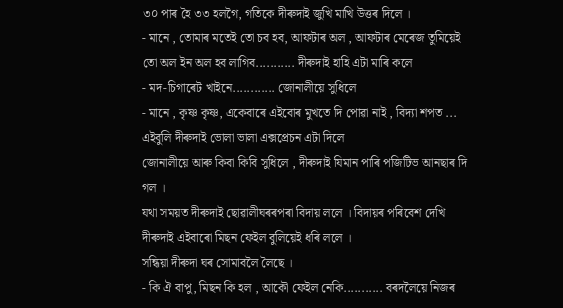৩০ পাৰ হৈ ৩৩ হলগৈ, গতিকে দীৰুদাই জুখি মাখি উত্তৰ দিলে ।
- মানে , তোমাৰ মতেই তো চব হব, আফটাৰ অল , আফটাৰ মেৰেজ তুমিয়েই তো অল ইন অল হব লাগিব........... দীৰুদাই হাহি এটা মাৰি কলে
- মদ-চিগাৰেট খাইনে............ জোনালীয়ে সুধিলে
- মানে , কৃষ্ণ কৃষ্ণ, একেবাৰে এইবোৰ মুখতে দি পোৱা নাই , বিদ্যা শপত ... এইবুলি দীৰুদাই ভোলা ভালা এক্সপ্ৰেচন এটা দিলে
জোনালীয়ে আৰু কিবা কিবি সুধিলে , দীৰুদাই যিমান পাৰি পজিটিভ আনছাৰ দি গল ।
যথা সময়ত দীৰুদাই ছোৱালীঘৰৰপৰা বিদায় ললে । বিদায়ৰ পৰিবেশ দেখি দীৰুদাই এইবাৰো মিছন ফেইল বুলিয়েই ধৰি ললে ।
সন্ধিয়া দীৰুদা ঘৰ সোমাবলৈ লৈছে ।
- কি ঐ বাপু, মিছন কি হল , আকৌ ফেইল নেকি........... বৰদলৈয়ে নিজৰ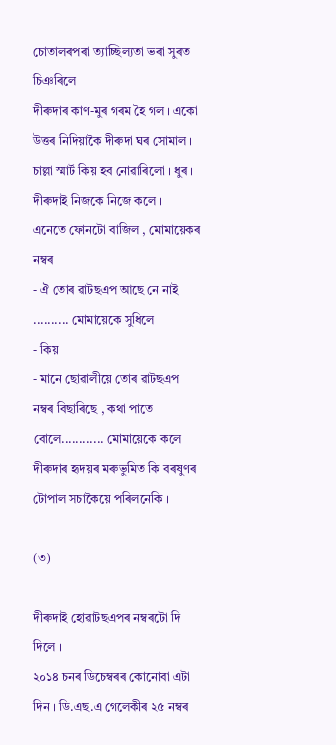চোতালৰপৰা ত্যাচ্ছিল্যতা ভৰা সুৰত চিঞৰিলে
দীৰুদাৰ কাণ-মুৰ গৰম হৈ গল । একো উত্তৰ নিদিয়াকৈ দীৰুদা ঘৰ সোমাল । চাল্লা স্মাৰ্ট কিয় হব নোৱাৰিলো । ধুৰ । দীৰুদাই নিজকে নিজে কলে ।
এনেতে ফোনটো বাজিল , মোমায়েকৰ নম্বৰ
- ঐ তোৰ ৱাটছএপ আছে নে নাই .......... মোমায়েকে সুধিলে
- কিয়
- মানে ছোৱালীয়ে তোৰ ৱাটছএপ নম্বৰ বিছাৰিছে , কথা পাতে বোলে............ মোমায়েকে কলে
দীৰুদাৰ হৃদয়ৰ মৰুভুমিত কি বৰষুণৰ টোপাল সচাকৈয়ে পৰিলনেকি ।

(৩)

দীৰুদাই হোৱাটছএপৰ নম্বৰটো দি দিলে ।
২০১৪ চনৰ ডিচেম্বৰৰ কোনোবা এটা দিন । ডি.এছ.এ গেলেকীৰ ২৫ নম্বৰ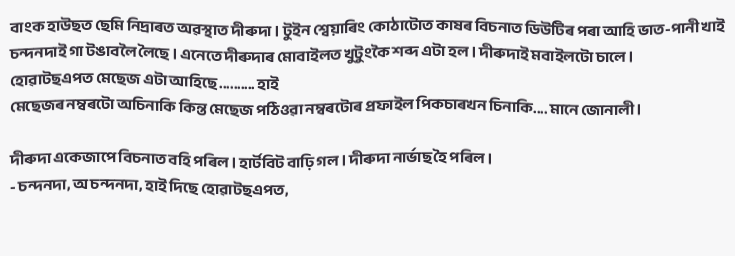বাংক হাউছত ছেমি নিদ্ৰাৰত অৱস্থাত দীৰুদা । টুইন শ্বেয়াৰিং কোঠাটোত কাষৰ বিচনাত ডিউটিৰ পৰা আহি ভাত-পানী খাই চন্দনদাই গা টঙাবলৈ লৈছে । এনেতে দীৰুদাৰ মোবাইলত খুটুংকৈ শব্দ এটা হল । দীৰুদাই মবাইলটো চালে ।
হোৱাটছএপত মেছেজ এটা আহিছে .......... হাই
মেছেজৰ নম্বৰটো অচিনাকি কিন্ত মেছেজ পঠিওৱা নম্বৰটোৰ প্ৰফাইল পিকচাৰখন চিনাকি.... মানে জোনালী ।

দীৰুদা একেজাপে বিচনাত বহি পৰিল । হাৰ্টবিট বাঢ়ি গল । দীৰুদা নাৰ্ভাছ হৈ পৰিল ।
- চন্দনদা, অ চন্দনদা, হাই দিছে হোৱাটছএপত,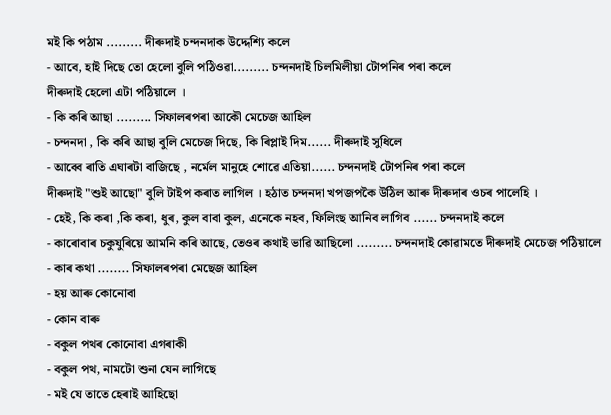মই কি পঠাম ......... দীৰুদাই চন্দনদাক উদ্দেশ্যি কলে
- আবে, হাই দিছে তো হেলো বুলি পঠিওৱা......... চন্দনদাই চিলমিলীয়া টোপনিৰ পৰা কলে
দীৰুদাই হেলো এটা পঠিয়ালে ।
- কি কৰি আছা ......... সিফালৰপৰা আকৌ মেচেজ আহিল
- চন্দনদা , কি কৰি আছা বুলি মেচেজ দিছে, কি ৰিপ্লাই দিম...... দীৰুদাই সুধিলে
- আব্বে ৰাতি এঘাৰটা বাজিছে , নৰ্মেল মানুহে শোৱে এতিয়া...... চন্দনদাই টোপনিৰ পৰা কলে
দীৰুদাই "শুই আছো" বুলি টাইপ কৰাত লাগিল । হঠাত চন্দনদা খপজপকৈ উঠিল আৰু দীৰুদাৰ ওচৰ পালেহি ।
- হেই, কি কৰা ,কি কৰা, ধুৰ, কুল বাবা কুল, এনেকে নহব, ফিলিংছ আনিব লাগিব ...... চন্দনদাই কলে
- কাৰোবাৰ চকুযুৰিয়ে আমনি কৰি আছে, তেওৰ কথাই ভাৱি আছিলো ......... চন্দনদাই কোৱামতে দীৰুদাই মেচেজ পঠিয়ালে
- কাৰ কথা ........ সিফালৰপৰা মেছেজ আহিল
- হয় আৰু কোনোবা
- কোন বাৰু
- বকুল পথৰ কোনোবা এগৰাকী
- বকুল পথ, নামটো শুনা যেন লাগিছে
- মই যে তাতে হেৰাই আহিছো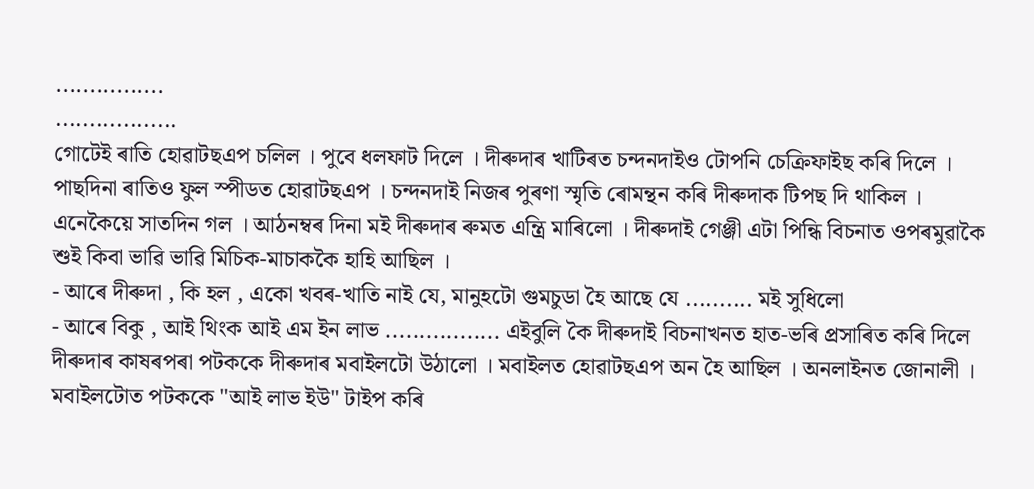................
..................
গোটেই ৰাতি হোৱাটছএপ চলিল । পুবে ধলফাট দিলে । দীৰুদাৰ খাটিৰত চন্দনদাইও টোপনি চেক্ৰিফাইছ কৰি দিলে ।
পাছদিনা ৰাতিও ফুল স্পীডত হোৱাটছএপ । চন্দনদাই নিজৰ পুৰণা স্মৃতি ৰোমন্থন কৰি দীৰুদাক টিপছ দি থাকিল ।
এনেকৈয়ে সাতদিন গল । আঠনম্বৰ দিনা মই দীৰুদাৰ ৰুমত এন্ত্ৰি মাৰিলো । দীৰুদাই গেঞ্জী এটা পিন্ধি বিচনাত ওপৰমুৱাকৈ শুই কিবা ভাৱি ভাৱি মিচিক-মাচাককৈ হাহি আছিল ।
- আৰে দীৰুদা , কি হল , একো খবৰ-খাতি নাই যে, মানুহটো গুমচুডা হৈ আছে যে .......... মই সুধিলো
- আৰে বিকু , আই থিংক আই এম ইন লাভ ................. এইবুলি কৈ দীৰুদাই বিচনাখনত হাত-ভৰি প্ৰসাৰিত কৰি দিলে
দীৰুদাৰ কাষৰপৰা পটককে দীৰুদাৰ মবাইলটো উঠালো । মবাইলত হোৱাটছএপ অন হৈ আছিল । অনলাইনত জোনালী । মবাইলটোত পটককে "আই লাভ ইউ" টাইপ কৰি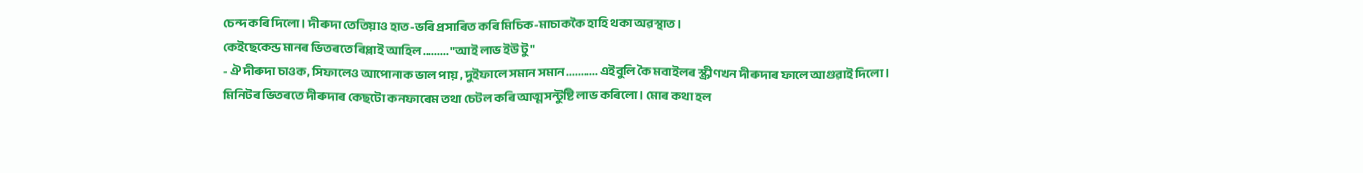চেন্দ কৰি দিলো । দীৰুদা তেতিয়াও হাত-ভৰি প্ৰসাৰিত কৰি মিচিক-মাচাককৈ হাহি থকা অৱস্থাত ।
কেইছেকেন্ড মানৰ ভিতৰতে ৰিপ্লাই আহিল ......... "আই লাভ ইউ টু "
- ঐ দীৰুদা চাওক, সিফালেও আপোনাক ভাল পায় , দুইফালে সমান সমান ........... এইবুলি কৈ মবাইলৰ স্ক্ৰীণখন দীৰুদাৰ ফালে আগুৱাই দিলো ।
মিনিটৰ ভিতৰতে দীৰুদাৰ কেছটো কনফাৰেম তথা চেটল কৰি আত্মসন্টুষ্টি লাভ কৰিলো । মোৰ কথা হল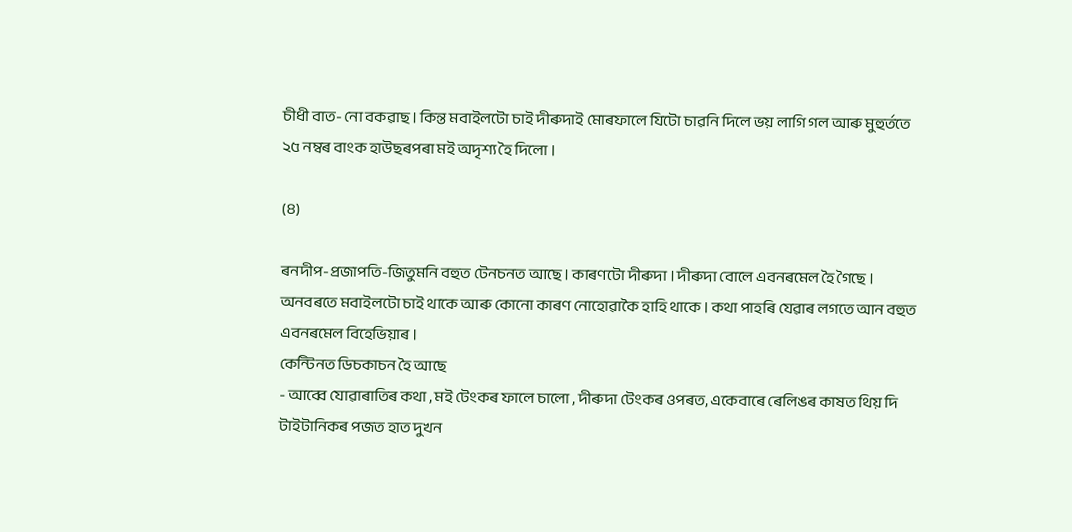চীধী বাত- নো বকৱাছ । কিন্ত মবাইলটো চাই দীৰুদাই মোৰফালে যিটো চাৱনি দিলে ভয় লাগি গল আৰু মুহুৰ্ততে ২৫ নম্বৰ বাংক হাউছৰপৰা মই অদৃশ্য হৈ দিলো ।

(৪)

ৰনদীপ-প্ৰজাপতি-জিতুমনি বহুত টেনচনত আছে । কাৰণটো দীৰুদা । দীৰুদা বোলে এবনৰমেল হৈ গৈছে । অনবৰতে মবাইলটো চাই থাকে আৰু কোনো কাৰণ নোহোৱাকৈ হাহি থাকে । কথা পাহৰি যেৱাৰ লগতে আন বহুত এবনৰমেল বিহেভিয়াৰ ।
কেন্টিনত ডিচকাচন হৈ আছে
- আব্বে যোৱাৰাতিৰ কথা , মই টেংকৰ ফালে চালো , দীৰুদা টেংকৰ ওপৰত, একেবাৰে ৰেলিঙৰ কাষত থিয় দি টাইটানিকৰ পজত হাত দুখন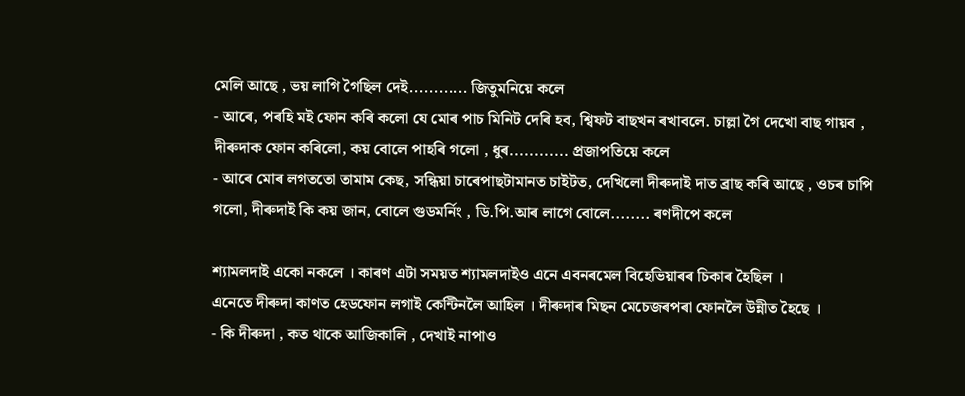মেলি আছে , ভয় লাগি গৈছিল দেই............ জিতুমনিয়ে কলে
- আৰে, পৰহি মই ফোন কৰি কলো যে মোৰ পাচ মিনিট দেৰি হব, শ্বিফট বাছখন ৰখাবলে. চাল্লা গৈ দেখো বাছ গায়ব , দীৰুদাক ফোন কৰিলো, কয় বোলে পাহৰি গলো , ধুৰ............ প্ৰজাপতিয়ে কলে
- আৰে মোৰ লগততো তামাম কেছ, সন্ধিয়া চাৰেপাছটামানত চাইটত, দেখিলো দীৰুদাই দাত ব্ৰাছ কৰি আছে , ওচৰ চাপি গলো, দীৰুদাই কি কয় জান, বোলে গুডমৰ্নিং , ডি.পি.আৰ লাগে বোলে........ ৰণদীপে কলে

শ্যামলদাই একো নকলে । কাৰণ এটা সময়ত শ্যামলদাইও এনে এবনৰমেল বিহেভিয়াৰৰ চিকাৰ হৈছিল ।
এনেতে দীৰুদা কাণত হেডফোন লগাই কেন্টিনলৈ আহিল । দীৰুদাৰ মিছন মেচেজৰপৰা ফোনলৈ উন্নীত হৈছে ।
- কি দীৰুদা , কত থাকে আজিকালি , দেখাই নাপাও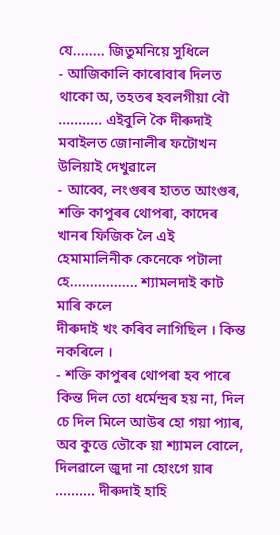যে........ জিতুমনিয়ে সুধিলে
- আজিকালি কাৰোবাৰ দিলত থাকো অ, তহতৰ হবলগীয়া বৌ ........... এইবুলি কৈ দীৰুদাই মবাইলত জোনালীৰ ফটোখন উলিয়াই দেখুৱালে
- আব্বে, লংগুৰৰ হাতত আংগুৰ, শক্তি কাপুৰৰ থোপৰা, কাদেৰ খানৰ ফিজিক লৈ এই হেমামালিনীক কেনেকে পটালা হে................. শ্যামলদাই কাট মাৰি কলে
দীৰুদাই খং কৰিব লাগিছিল । কিন্ত নকৰিলে ।
- শক্তি কাপুৰৰ থোপৰা হব পাৰে কিন্ত দিল তো ধৰ্মেন্দ্ৰৰ হয় না, দিল চে দিল মিলে আউৰ হো গয়া প্যাৰ, অব কুত্তে ভৌকে য়া শ্যামল বোলে, দিলৱালে জুদা না হোংগে য়াৰ .......... দীৰুদাই হাহি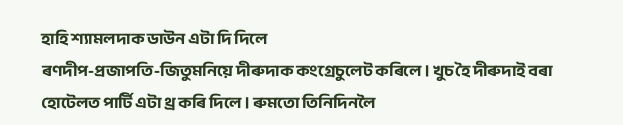হাহি শ্যামলদাক ডাউন এটা দি দিলে
ৰণদীপ-প্ৰজাপতি-জিতুমনিয়ে দীৰুদাক কংগ্ৰেচুলেট কৰিলে । খুচ হৈ দীৰুদাই বৰা হোটেলত পাৰ্টি এটা থ্ৰ কৰি দিলে । ৰুমতো তিনিদিনলৈ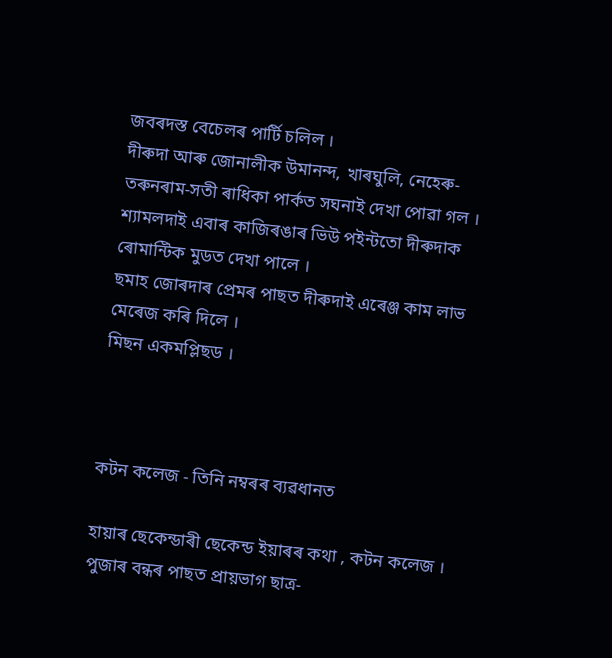জবৰদস্ত বেচেলৰ পাৰ্টি চলিল ।
দীৰুদা আৰু জোনালীক উমানন্দ, খাৰঘুলি, নেহেৰু-তৰুনৰাম-সতী ৰাধিকা পাৰ্কত সঘনাই দেখা পোৱা গল । শ্যামলদাই এবাৰ কাজিৰঙাৰ ভিউ পইন্টতো দীৰুদাক ৰোমান্টিক মুডত দেখা পালে ।
ছমাহ জোৰদাৰ প্ৰেমৰ পাছত দীৰুদাই এৰেঞ্জ কাম লাভ মেৰেজ কৰি দিলে ।
মিছন একমপ্লিছড ।



কটন কলেজ - তিনি নম্বৰৰ ব্যৱধানত

হায়াৰ ছেকেন্ডাৰী ছেকেন্ড ইয়াৰৰ কথা , কটন কলেজ । পুজাৰ বন্ধৰ পাছত প্ৰায়ভাগ ছাত্ৰ-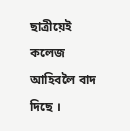ছাত্ৰীয়েই কলেজ আহিবলৈ বাদ দিছে ।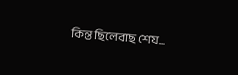কিন্ত ছিলেবাছ শেয...